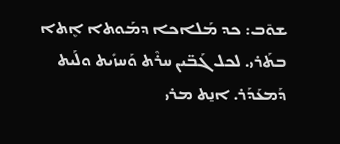ܫܘ̄ܒ: ܟܕ ܡܰܠܐܟܐ ܕܡܰܘܬܐ ܐܷܬܐ ܒܬܰܪܝ. ܠܟܠ ܓܰܒ̈ܝܢ ܚܪܶܬ ܘܰܚܙܺܝܬ ܘܠܰܝܬ ܕܰܡܥܰܕܰܪ. ܐܢ̱ܬ ܡܪܝ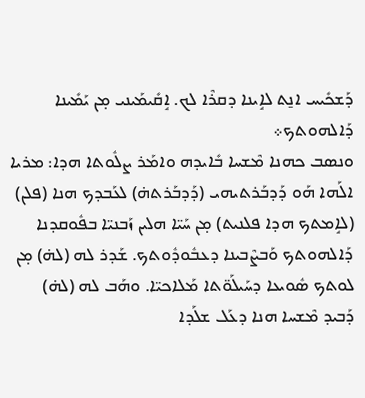ܕܰܫܟܺܝܚ ܐܢ̱ܬ ܠܐܱܝܢܐ ܕܩܪܶܐ ܠܟ. ܐܱܩܺܝܡܰܝܢܝ ܡ̣ܢ ܝܰܡܺܝܢܐ ܕܰܐܠܗܘܬܟ܀
ܘܢܣܒ ܟܗܢܐ ܡܶܫܚܐ ܒܺܐܝܕܗ ܘܐܡܰܪ ܨܠܽܘܬܐ ܗܕܐ: ܡܪܝܐ ܐܠܰܗܐ ܗܰܘ ܕܰܕܒܰܪܬܝܗܝ (ܕܰܕܒܰܪܬܗ̇) ܠܥܰܒܕܟ ܗܢܐ (ܦܠܢ) (ܠܐܱܡܬܟ ܗܕܐ ܦܠܢܝܬ) ܡ̣ܢ ܚܰܝ̈ܐ ܗܠܝܢ ܙܰܒܢܝ̈ܐ ܒܦܽܘܩܕܢܐ ܕܰܐܠܗܘܬܟ ܘܰܒܨܶܒܝܢܐ ܕܥܒܽܘܕܽܘܬܟ. ܫܰܕܪ ܠܗ (ܠܗ̇) ܡ̣ܢ ܠܘܬܟ ܣܽܘܝܥܐ ܕܚܰܝܠܰܘ̈ܬܐ ܡܰܠܐܟܝ̈ܐ. ܘܗܰܒ ܠܗ (ܠܗ̇) ܕܰܒܝܕ ܡܶܫܚܐ ܗܢܐ ܕܥܰܠ ܫܠܰܕܐ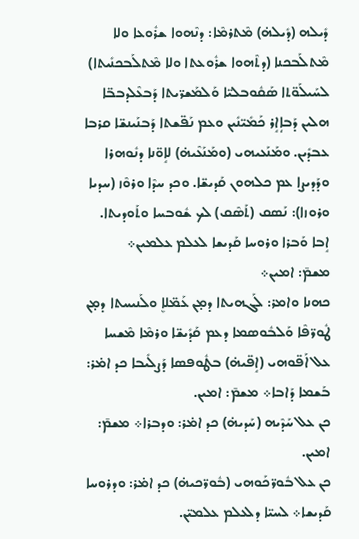ܕܺܝܠܗ (ܕܺܝܠܗ̇) ܡܶܬܪܡܶܐ: ܕܢܶܗܘܐ ܫܪܽܘܥܐ ܘܠܐ ܡܶܬܠܰܒܟܢܐ (ܕܬܶܗܘܐ ܫܪܽܘܥܬܐ ܘܠܐ ܡܶܬܠܰܒܟܢܺܝܬܐ) ܠܚܰܝܠܰܘ̈ܬܐ ܣܰܩܽܘܒܠܝ̈ܐ ܘܰܠܡܰܫܪ̈ܝܬܐ ܕܰܒܥܶܠܕܒܒ̈ܐ ܗܠܝܢ ܕܰܒܐܴܐܱܪ ܟܰܡܺܝ̈ܢܺܝܢ ܘܥܡ ܢܰܦ̈ܫܬܐ ܕܰܒܢܰܝܢܫ̈ܐ ܩܪܒܐ ܥܒܕܺܝܢ. ܘܡܰܢܰܥܝܗܝ (ܘܡܰܢܰܥܶܝܗ̇) ܠܐܱܘ̈ܢܐ ܕܢܽܘܗܪܐ ܘܕܰܕܝܨܐ ܥܡ ܟܠܗܘܢ ܩܰܕܝܫ̈ܐ. ܘܟܕ ܚܕܶܐ ܘܪܘܶܙ (ܚܕܝܐ ܘܪܘܙܐ): ܢܰܣܩ (ܬܰܣܶܩ) ܠܟ ܫܽܘܒܚܐ ܘܬܰܘܕܝܬܐ. ܐܱܒܐ ܘܰܒܪܐ ܘܪܘܚܐ ܩܰܕܝܫܐ ܠܥܠܡ ܥܠܡܝܢ܀
ܡܫܡ̄: ܐܡܝܢ܀
ܟܗܢܐ ܘܐܡܪ: ܠܰܓܗܝܬܐ ܕܡ̣ܢ ܥܰܡ̈ܠܐܷ ܘܠܰܢܝܚܬܐ ܕܡ̣ܢ ܛܽܘܪ̈ܦܶܐ ܘܰܠܒܽܘܣܡܐ ܕܥܡ ܩܰܕܺܝܫ̈ܐ ܘܪܡܶܐ ܡܶܫܚܐ ܥܠ ܐܰܦ̈ܘܗܝ (ܐܱܦ̈ܝܗ̇) ܒܛܽܘܦܣܐ ܕܰܨܠܺܝܒܐ ܟܕ ܐܡ̇ܪ: ܒܰܫܡܐ ܕܰܐܒܐ܀ ܡܫܡ̄: ܐܡܝܢ.
ܟܢ ܥܠ ܚܰܕܶܝܗ (ܚܰܕܝܗ̇) ܟܕ ܐܡ̇ܪ: ܘܕܒܪܐ܀ ܡܫܡ̄: ܐܡܝܢ.
ܟܢ ܥܠ ܒܽܘܪ̈ܟܰܘܗܝ (ܒܽܘܪ̈ܟܝܗ̇) ܟܕ ܐܡ̇ܪ: ܘܕܪܘܚܐ ܩܰܕܝܫܐ܀ ܠܚܝ̈ܐ ܕܠܥܠܡ ܥܠܡܝ̈ܢ.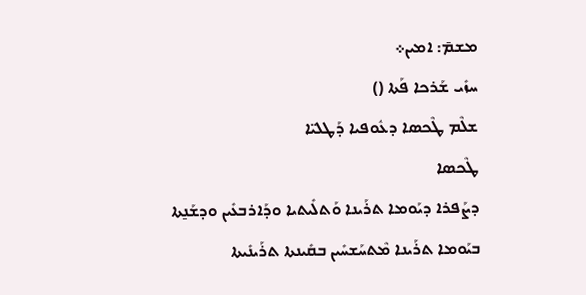ܡܫܡ̄: ܐܡܝܢ܀
ܚܙܺܝ ܫܰܪܟܐ ܦܰܬܐ ()
ܫܠܶܡ ܛܶܟܣܐ ܕܥܽܘܦܝܐ ܕܰܛܠܝ̈ܐ
ܛܶܟܣܐ
ܕܨܰܦܪܐ ܕܝܰܘܡܐ ܬܪܰܝܢܐ ܘܰܬܠܺܝܬܝܐ ܘܕܰܐܪܒܥܺܝܢ ܘܕܫܰܢ̱ܬܐ
ܒܝܰܘܡܐ ܬܪܰܝܢܐ ܡܶܬܚܰܫܚܺܝܢ ܒܩܺܝܢܬܐ ܬܪܰܝܢܺܝܬܐ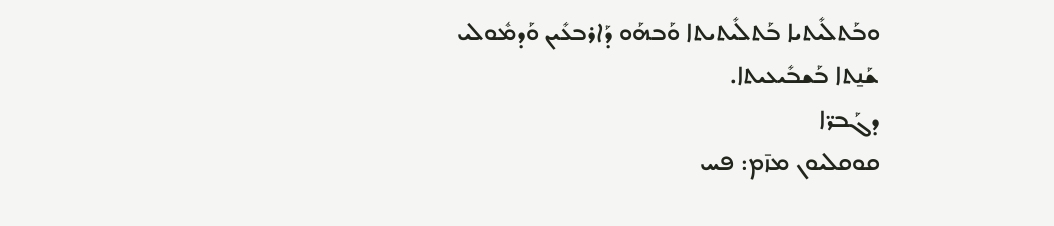ܘܒܰܬܠܺܝܬܝܐ ܒܰܬܠܺܝܬܝܬܐ ܘܰܒܗܰܘ ܕܰܐܪܒܥܺܝܢ ܘܰܕܡܽܘܠܝ ܫܰܢ̱ܬܐ ܒܰܫܒܺܝܥܝܬܐ.
ܕܓܰܒܪ̈ܐ
ܩܘܩܠܝܘܢ ܡܙ̄ܡ: ܦܚ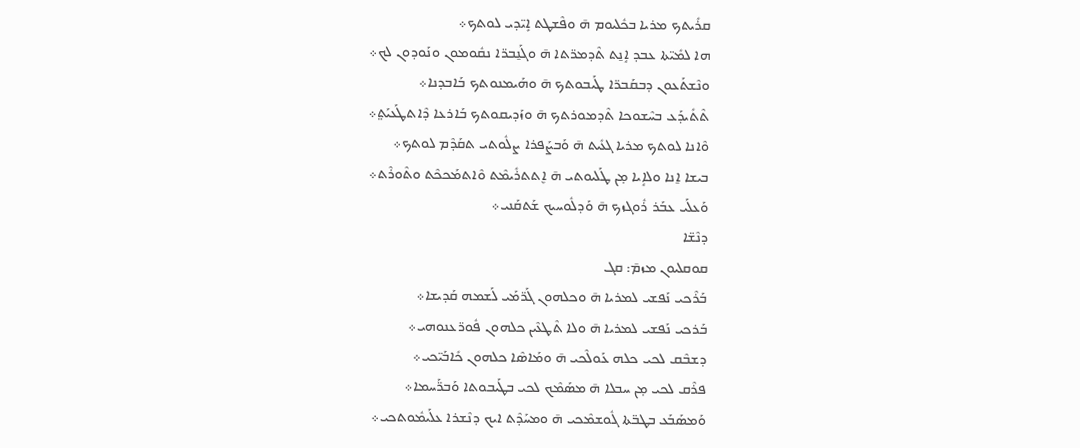ܩܪܺܝܬܟ ܡܪܝܐ ܒܟܽܠܝܘܡ ܗ̄ ܘܦܶܫܛܬ ܐܻܝ̈ܕܝ ܠܘܬܟ܀
ܗܐ ܠܡܺܝ̈ܬܐ ܥܒܕ ܐܱܢ̱ܬ ܬܶܕܡܪ̈ܬܐ ܗ̄ ܘܓܰܢ̱ܒܪ̈ܐ ܢܩܽܘܡܘܢ ܘܢܰܘܕܘܢ ܠܟ܀
ܘܢܶܫܬܰܥܘܢ ܕܒܩܰܒܪ̈ܐ ܛܰܝܒܘܬܟ ܗ̄ ܘܗܰܝܡܢܘܬܟ ܒܰܐܒܕܢܐ܀
ܬܶܬܺܝܕܰܥ ܒܚܶܫܘܟܐ ܬܶܕܡܘܪܬܟ ܗ̄ ܘܙܰܕܝܩܘܬܟ ܒܰܐܪܥܐ ܕܶܐܬܛܰܥܝܰܬ݀܀
ܘܶܐܢܐ ܠܘܬܟ ܡܪܝܐ ܓܥܺܝܬ ܗ̄ ܘܰܒܨܰܦܪܐ ܨܠܽܘܬܝ ܬܩܰܕܶܡ ܠܘܬܟ܀
ܒܝܫܐ ܐ̱ܢܐ ܘܠܐܱܝܐ ܡ̣ܢ ܛܰܠܝܘܬܝ ܗ̄ ܐܷܬܬܪܺܝܡܶܬ ܘܶܐܬܡܰܟܟܶܬ ܘܬܶܘܪܶܬ܀
ܘܰܥܠܰܝ ܥܒܰܪ ܪܽܘܓܙܟ ܗ̄ ܘܰܕܠܽܘܚܝܟ ܫܰܬܩܰܢܝ܀
ܕܢܶܫ̈ܐ
ܩܘܩܠܝܘܢ ܡܙܡ̄: ܩܓ
ܒܰܪܶܟܝ ܢܰܦܫܝ ܠܡܪܝܐ ܗ̄ ܘܟܠܗܘܢ ܓܰܪ̈ܡܰܝ ܠܰܫܡܗ ܩܰܕܝܫܐ܀
ܒܰܪܟܝ ܢܰܦܫܝ ܠܡܪܝܐ ܗ̄ ܘܠܐ ܬܶܛܥܶܝܢ ܟܠܗܘܢ ܦܽܘܪ̈ܥܢܘܗܝ܀
ܕܫܒܶܩ ܠܟܝ ܟܠܗ ܥܰܘܠܶܟܝ ܗ̄ ܘܡܰܐܣܶܐ ܟܠܗܘܢ ܟܺܐܒܰܝ̈ܟܝ܀
ܦܪܶܩ ܠܟܝ ܡ̣ܢ ܚܒܠܐ ܗ̄ ܡܣܰܡܶܟ ܠܟܝ ܒܛܰܝܒܘܬܐ ܘܰܒܪ̈ܰܚܡܐ܀
ܘܰܡܣܰܒܰܥ ܒܛܒ̈ܬܐ ܓܽܘܫܡܶܟܝ ܗ̄ ܘܡܚܰܕܶܬ ܐܝܟ ܕܢܶܫܪܐ ܥܠܰܝܡܽܘܬܟܝ܀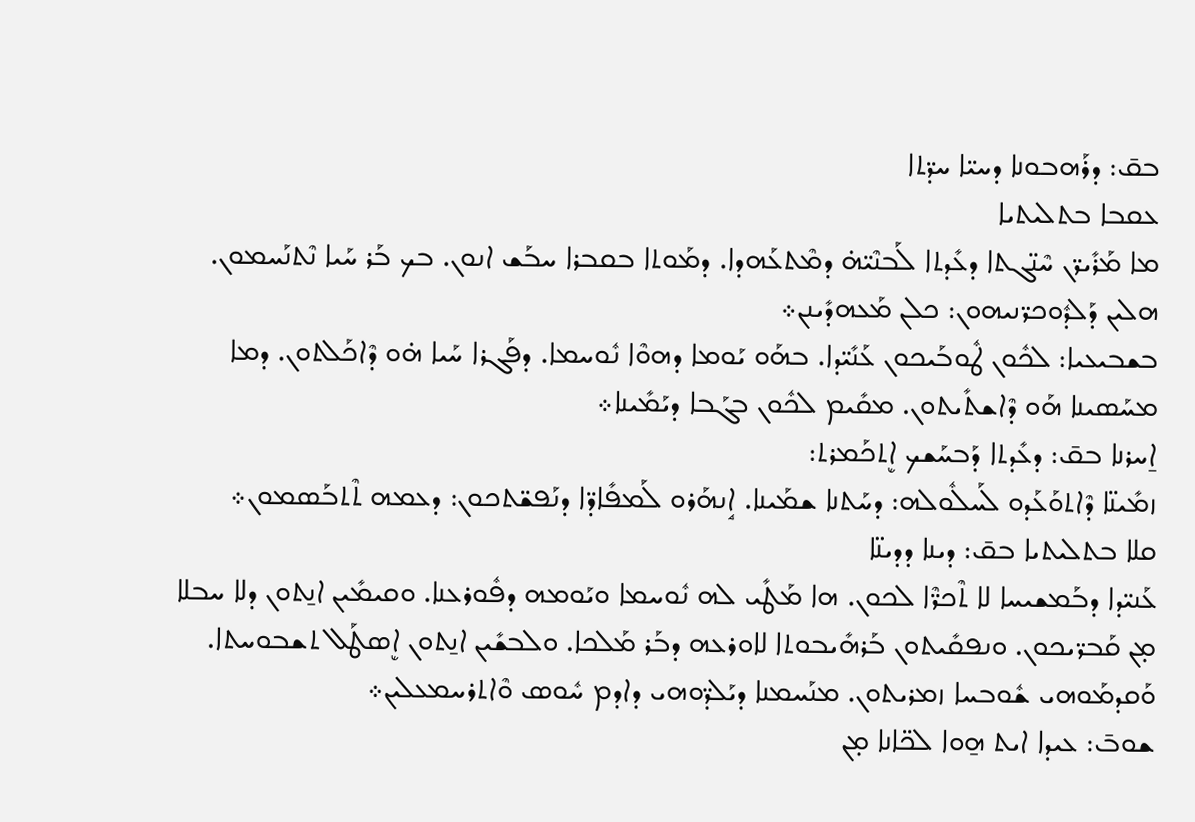ܒܩ̄: ܕܪܰܗܒܘܢܐ ܕܚܝ̈ܐ ܚܕ̈ܬܐ
ܥܩܒܐ ܒܬܠܝܬܝܐ
ܡܐ ܡܰܪܺܝܪ̈ܢ ܚܶܢ̈ܓܬܐ ܕܥܺܕܬܐ ܠܰܒܢܶܝ̈ܗ̇ ܕܡܶܬܥܰܗܕܐ. ܕܡܰܘܬܐ ܒܩܒܪܐ ܚܒܰܫ ܐܢܘܢ. ܒܟ ܒܰܪ ܚܰܝܐ ܢܶܬܢܰܚܡܘܢ. ܗܠܝܢ ܕܰܠܕܽܘܟܪ̈ܢܝܗܘܢ: ܟܠܢ ܡܰܥܗܕܺܝܢܢ܀
ܒܫܒܝܥܝܐ: ܠܟܽܘܢ ܛܽܘܒܰܝܟܘܢ ܥܰܢܺܝ̈ܕܐ. ܒܗܰܘ ܝܰܘܡܐ ܕܗܘܶܐ ܢܽܘܚܡܐ. ܕܦܰܓܪܐ ܚܰܝܐ ܗ̇ܘ ܕܶܐܟܰܠܬܘܢ. ܕܡܐ ܡܚܰܣܝܢܐ ܗܰܘ ܕܶܐܫܬܺܝܬܘܢ. ܡܩܺܝܡ ܠܟܽܘܢ ܒܓܰܒܐ ܕܝܰܡܺܝܢܐ܀
ܐ̱ܚܪܢܐ ܒܩ̄: ܕܥܺܕܬܐ ܕܰܒܚܰܫܟ ܐܷܬܟܰܡܪܬ:
ܙܡܺܝܢ̈ܐ ܕܶܐܬܘܰܥܰܕܘ ܠܰܚܠܽܘܠܗ: ܕܚܰܬܢܐ ܫܡܰܝܢܐ. ܐܱܢܗܰܪܘ ܠܰܡܦܺܐܕ̈ܐ ܕܢܰܦܫ̈ܬܟܘܢ: ܕܥܡܗ ܬܶܬܒܰܣܡܘܢ܀
ܩܠܐ ܒܬܠܝܬܝܐ ܒܩ̄: ܕܝܢܐ ܕܕܝܢ̈ܐ
ܥܰܢܝ̈ܕܐ ܕܒܰܡܫܝܚܐ ܠܐ ܬܶܟܪ̈ܶܐ ܠܟܘܢ. ܗܐ ܡܰܛܺܝ ܠܗ ܢܽܘܚܡܐ ܘܝܰܘܡܗ ܕܦܽܘܪܥܢܐ. ܘܩܝܡܺܝܢ ܐܢ̱ܬܘܢ ܕܠܐ ܚܒܠܐ ܡ̣ܢ ܩܰܒܪ̈ܝܟܘܢ. ܘܢܦܩܺܝܬܘܢ ܒܰܪܗܺܝܒܘܬܐ ܠܐܘܪܥܗ ܕܒܰܪ ܡܰܠܟܐ. ܘܠܒܫܺܝܢ ܐܢ̱ܬܘܢ ܐܷܣܛܰܠ ܬܫܒܘܚܬܐ. ܘܰܩܕܡܰܘܗܝ ܫܽܘܒܚܐ ܙܡܪܝܬܘܢ. ܡܢܰܚܡܢܐ ܕܝܰܠܕ̈ܘܗܝ ܕܐܕܡ ܚܽܘܣ ܘܶܐܬܪܚܡܥܠܝܢ܀
ܫܘܒ̄: ܥܝܕܐ ܐܝܬ ܗ̱ܘܐ ܠܟ̈ܐܢܐ ܡ̣ܢ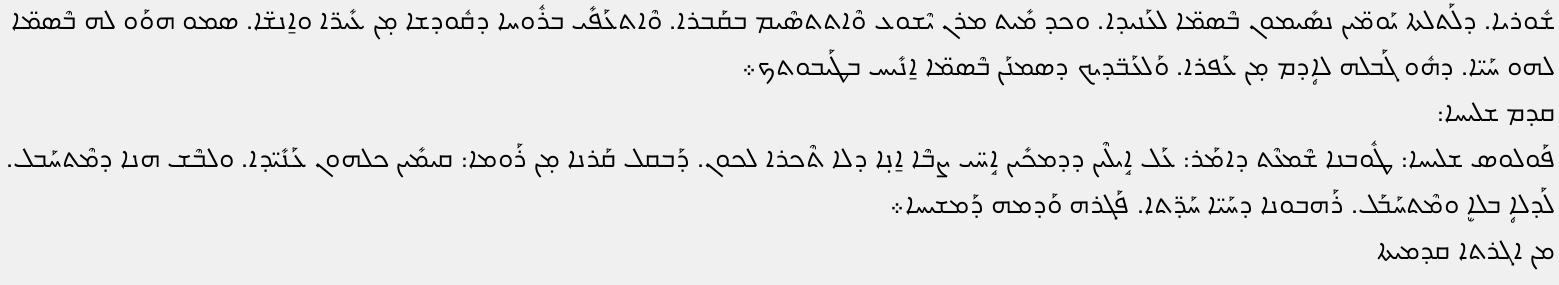ܫܽܘܪܝܐ. ܕܠܰܬܠܬܐ ܝܰܘܡ̈ܝܢ ܢܣܺܝܡܘܢ ܒܶܣܡ̈ܐ ܠܥܰܢܝܕܐ. ܘܟܕ ܡܺܝܬ ܡܪܢ ܝܶܫܘܥ ܘܶܐܬܬܣܶܝܡ ܒܩܰܒܪܐ. ܘܶܐܬܥܰܦܺܝ ܒܪܽܘܚܐ ܕܩܽܘܕܫܐ ܡ̣ܢ ܥܺܝܪ̈ܐ ܘܐ̱ܢܫ̈ܐ. ܣܡܘ ܗܘܰܘ ܠܗ ܒܶܣܡ̈ܐ ܠܗܘ ܚܰܝ̈ܐ. ܕܗܽܘ ܓܰܒܠܗ ܠܐܴܕܡ ܡ̣ܢ ܥܰܦܪܐ. ܘܰܠܥܰܒ̈ܕܝܟ ܕܣܡܢܰܢ ܒܶܣܡ̈ܐ ܐ̱ܢܺܝܚ ܒܛܰܝܒܘܬܟ܀
ܩܕܡ ܫܠܝܚܐ:
ܦܰܘܠܘܣ ܫܠܝܚܐ: ܛܽܘܒܢܐ ܫܶܡܥܶܬ ܕܐܡܰܪ: ܥܰܠ ܐܱܝܠܶܝܢ ܕܕܡܟܺܝܢ ܐܱܚ̈ܝ ܨܒܶܐ ܐ̱ܢ̣ܐ ܕܠܐ ܬܶܟܪܐ ܠܟܘܢ. ܕܰܒܩܠ ܩܰܪܢܐ ܡ̣ܢ ܪܰܘܡܐ: ܩܝܡܺܝܢ ܟܠܗܘܢ ܥܰܢܺܝ̈ܕܐ. ܘܠܒܶܫ ܗܢܐ ܕܡܶܬܚܰܒܠ. ܠܰܕܠܐܴ ܒܠܐܷ ܘܡܶܬܚܰܒܰܠ. ܪܰܗܒܘܢܐ ܕܚܰܝ̈ܐ ܚܰܕ̈ܬܐ. ܦܰܓܪܗ ܘܰܕܡܗ ܕܰܡܫܝܚܐ܀
ܡܢ ܐܓܪܬܐ ܩܕܡܝܬܐ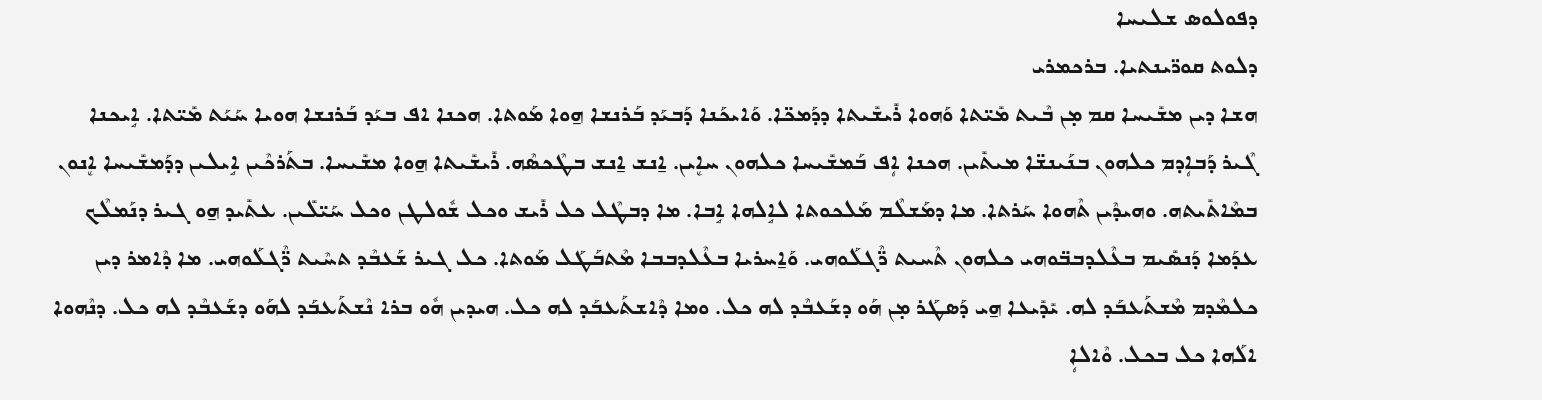ܕܦܘܠܘܣ ܫܠܝܚܐ
ܕܠܘܬ ܩܘܪ̈ܝܢܬܝܐ. ܒܪܟܡܪܝ
ܗܫܐ ܕܝܢ ܡܫܺܝܚܐ ܩܡ ܡ̣ܢ ܒܶܝܬ ܡܺܝ̈ܬܐ ܘܰܗܘܐ ܪܺܝܫܺܝܬܐ ܕܕܰܡܟ̈ܐ. ܘܰܐܝܟܰܢܐ ܕܰܒܝܰܕ ܒܰܪܢܫܐ ܗ̱ܘܐ ܡܰܘܬܐ. ܗܟܢܐ ܐܦ ܒܝܰܕ ܒܰܪܢܫܐ ܗܘܝܐ ܚܰܝܰܬ ܡܺܝ̈ܬܐ. ܐܱܝܟܢܐ ܓܶܝܪ ܕܰܒܐܴܕܡ ܟܠܗܘܢ ܒܢܰܝܢܫ̈ܐ ܡܝܬܺܝܢ. ܗܟܢܐ ܐܴܦ ܒܰܡܫܺܝܚܐ ܟܠܗܘܢ ܚܐܷܝܢ. ܐ̱ܢܫ ܐ̱ܢܫ ܒܛܶܟܣܶܗ. ܪܺܝܫܺܝܬܐ ܗ̱ܘܐ ܡܫܺܝܚܐ. ܒܬܰܪܟܶܝܢ ܐܱܝܠܝܢ ܕܕܰܡܫܺܝܚܐ ܐܷܢܘܢ ܒܡܶܐܬܺܝܬܗ. ܘܗܝܕܶܝܢ ܬܶܗܘܐ ܚܰܪܬܐ. ܡܐ ܕܡܰܫܠܶܡ ܡܰܠܟܘܬܐ ܠܐܱܠܗܐ ܐܱܒܐ. ܡܐ ܕܒܛܶܠ ܟܠ ܪܺܝܫ ܘܟܠ ܫܽܘܠܛܢ ܘܟܠ ܚܰܝ̈ܠܺܝܢ. ܥܬܺܝܕ ܗ̱ܘ ܓܝܪ ܕܢܰܡܠܶܟ ܥܕܰܡܐ ܕܰܢܣܺܝܡ ܒܥܶܠܕܒܒ̈ܘܗܝ ܟܠܗܘܢ ܬܶܚܝܬ ܪ̈ܶܓܠܰܘܗܝ. ܘܰܐ̱ܚܪܝܐ ܒܥܶܠܕܒܒܐ ܡܶܬܒܰܛܰܠ ܡܰܘܬܐ. ܟܠ ܓܝܪ ܫܰܥܒܶܕ ܬܚܶܝܬ ܪ̈ܶܓܠܰܘܗܝ. ܡܐ ܕܶܐܡܪ ܕܝܢ ܟܠܡܶܕܡ ܡܶܫܬܰܥܒܰܕ ܠܗ. ܝܺܕܺܝܥܐ ܗ̱ܝ ܕܰܣܛܰܪ ܡ̣ܢ ܗܰܘ ܕܫܰܥܒܶܕ ܠܗ ܟܠ. ܘܡܐ ܕܶܐܫܬܰܥܒܰܕ ܠܗ ܟܠ. ܗܝܕܝܢ ܗܽܘ ܒܪܐ ܢܶܫܬܰܥܒܰܕ ܠܗܰܘ ܕܫܰܥܒܶܕ ܠܗ ܟܠ. ܕܢܶܗܘܐ ܐܠܰܗܐ ܟܠ ܒܟܠ. ܘܶܐܠܐܴ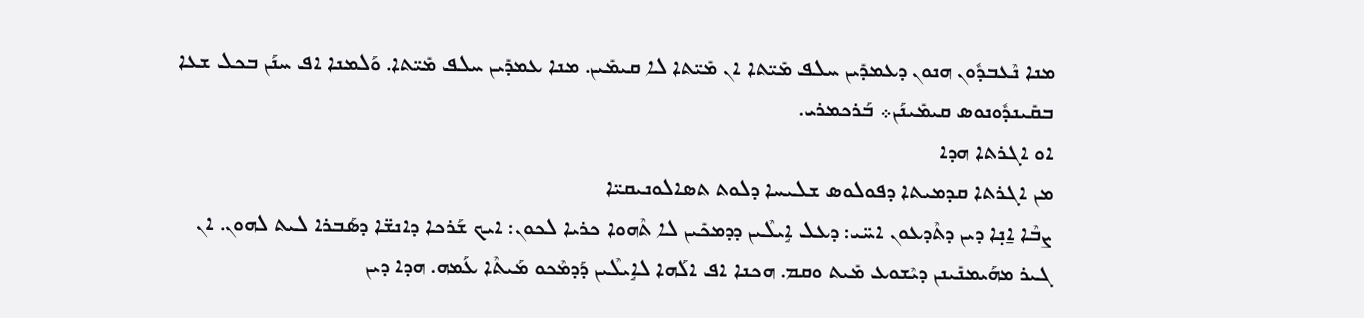ܡܢܐ ܢܶܥܒܕܽܘܢ ܗܢܘܢ ܕܥܡܕܺܝܢ ܚܠܦ ܡܺܝ̈ܬܐ ܐܢ ܡܺܝ̈ܬܐ ܠܐ ܩܝܡܺܝܢ. ܡܢܐ ܥܡܕܺܝܢ ܚܠܦ ܡܺܝ̈ܬܐ. ܘܰܠܡܢܐ ܐܦ ܚܢܰܢ ܒܟܠ ܫܥܐ ܒܩܺܝܢܕܽܘܢܘܣ ܩܝܡܺܝܢܰܢ܀ ܒܰܪܟܡܪܝ.
ܐܘ ܐܓܪܬܐ ܗܕܐ
ܡܢ ܐܓܪܬܐ ܩܕܡܝܬܐ ܕܦܘܠܘܣ ܫܠܝܚܐ ܕܠܘܬ ܬܣܐܠܘܢܝܩܝ̈ܐ
ܨܒܶܐ ܐ̱ܢ̣ܐ ܕܝܢ ܕܬܶܕܥܘܢ ܐܚ̈ܝ: ܕܥܠ ܐܱܝܠܶܝܢ ܕܕܡܟܺܝܢ ܠܐ ܬܶܗܘܐ ܟܪܝܐ ܠܟܘܢ: ܐܝܟ ܫܰܪܟܐ ܕܐܢܫ̈ܐ ܕܣܰܒܪܐ ܠܝܬ ܠܗܘܢ. ܐܢ ܓܝܪ ܡܗܰܝܡܢܺܝܢܢ ܕܝܶܫܘܥ ܡܺܝܬ ܘܩܡ. ܗܟܢܐ ܐܦ ܐܠܰܗܐ ܠܐܱܝܠܶܝܢ ܕܰܕܡܶܟܘ ܡܰܝܬܶܐ ܥܰܡܗ. ܗܕܐ ܕܝܢ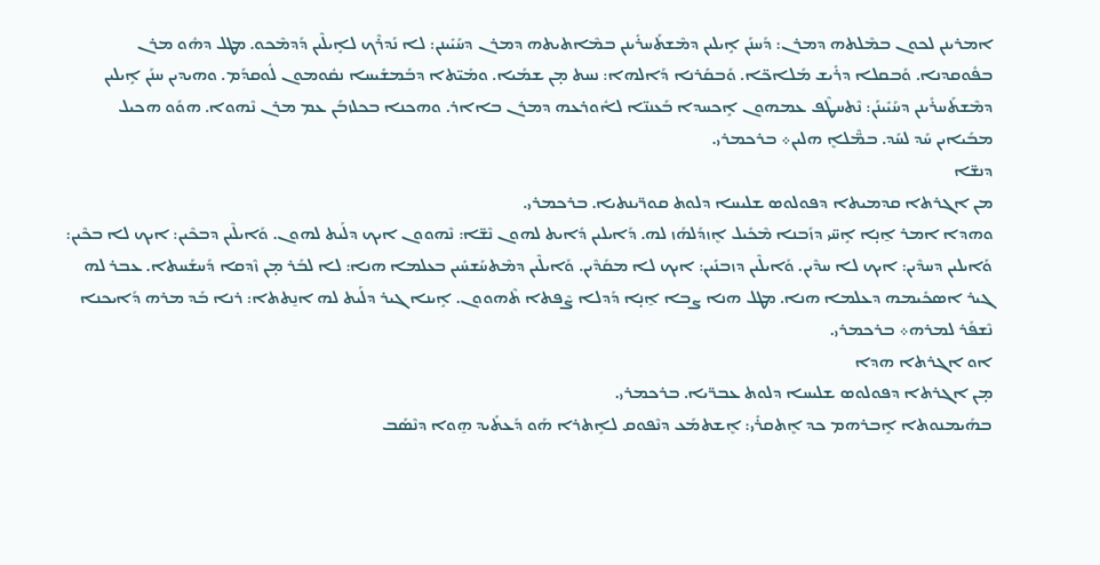ܐܡܪܝܢܢ ܠܟܘܢ ܒܡܶܠܬܗ ܕܡܪܢ: ܕܰܚܢܰܢ ܐܱܝܠܝܢ ܕܡܶܫܬܰܚܪܺܝܢܢ ܒܡܶܐܬܝܬܗ ܕܡܪܢ ܕܚܰܝܺܝܢܢ: ܠܐ ܢܰܕܪܶܟ ܠܐܱܝܠܶܝܢ ܕܰܕܡܶܟܘ. ܡܛܠ ܕܗܽܘ ܡܪܢ ܒܦܽܘܩܕܢܐ. ܘܰܒܩܠܐ ܕܪܺܝܫ ܡܰܠܐܟ̈ܐ. ܘܰܒܩܰܪܢܐ ܕܰܐܠܗܐ: ܢܚܬ ܡ̣ܢ ܫܡܰܝܐ. ܘܡܺܝ̈ܬܐ ܕܒܰܡܫܺܝܚܐ ܢܩܽܘܡܘܢ ܠܽܘܩܕܰܡ. ܘܗܝܕܝܢ ܚܢܰܢ ܐܱܝܠܝܢ ܕܡܶܫܬܰܚܪܺܝܢܢ ܕܚܰܝܺܝܢܰܢ: ܢܶܬܚܛܶܦ ܥܡܗܘܢ ܐܱܟܚܕܐ ܒܰܥܢܢ̈ܐ ܠܐܽܘܪܥܗ ܕܡܪܢ ܒܐܐܪ. ܘܗܟܢܐ ܒܟܠܙܒܰܢ ܥܡ ܡܪܢ ܢܶܗܘܐ. ܗܘܰܘ ܗܟܝܠ ܡܒܰܝܐܝܢ ܚܰܕ ܠܚܰܕ. ܒܡ̈ܶܠܐܷ ܗܠܝܢ܀ ܒܪܟܡܪܝ.
ܕܢܫ̈ܐ
ܡܢ ܐܓܪܬܐ ܩܕܡܝܬܐ ܕܦܘܠܘܣ ܫܠܝܚܐ ܕܠܘܬ ܩܘܪ̈ܝܢܬܝܐ. ܒܪܟܡܪܝ.
ܘܗܕܐ ܐܡܪ ܐ̱ܢ̣ܐ ܐܱܚ̈ܝ ܕܙܰܒܢܐ ܡܶܟܺܝܠ ܐܷܙܕܰܠܗܰܙ ܠܗ. ܕܰܐܝܠܝܢ ܕܺܐܝܬ ܠܗܘܢ ܢܶܫ̈ܐ: ܢܶܗܘܘܢ ܐܝܟ ܕܠܰܝܬ ܠܗܘܢ. ܘܰܐܝܠܶܝܢ ܕܒܟܶܝܢ: ܐܝܟ ܠܐ ܒܟܶܝܢ: ܘܰܐܝܠܝܢ ܕܚܕܶܝܢ: ܐܝܟ ܠܐ ܚܕܶܝܢ. ܘܰܐܝܠܶܝܢ ܕܙܒܢܺܝܢ: ܐܝܟ ܠܐ ܡܩܰܕܶܝܢ. ܘܰܐܝܠܶܝܢ ܕܡܶܬܚܰܫܚܺܝܢ ܒܥܠܡܐ ܗܢܐ: ܠܐ ܠܒܰܪ ܡ̣ܢ ܙܶܕܩܐ ܕܰܚܫܰܚܬܐ. ܥܒܪ ܠܗ ܓܝܪ ܐܣܟܺܝܡܗ ܕܥܠܡܐ ܗܢܐ. ܡܛܠ ܗܢܐ ܨܒܐ ܐ̱ܢ̣ܐ ܕܰܕܠܐ ܨܶܦܬܐ ܬܶܗܘܘܢ. ܐܱܝܢܐ ܓܝܪ ܕܠܰܝܬ ܠܗ ܐܢ̱ܬܬܐ: ܪܢܐ ܒܰܕ ܡܪܗ ܕܰܐܝܟܢܐ ܢܶܫܦܰܪ ܠܡܪܗ܀ ܒܪܟܡܪܝ.
ܐܘ ܐܓܪܬܐ ܗܕܐ
ܡ̣ܢ ܐܓܪܬܐ ܕܦܘܠܘܣ ܫܠܝܚܐ ܕܠܘܬ ܥܒܪ̈ܝܐ. ܒܪܟܡܪܝ.
ܒܗܰܝܡܢܘܬܐ ܐܱܒܪܗܡ ܟܕ ܐܷܬܩܪܺܝ: ܐܷܫܬܡܰܥ ܕܢܶܦܘܩ ܠܐܱܬܪܐ ܗܰܘ ܕܰܥܬܺܝܕ ܗ̱ܘܐ ܕܢܶܣܰܒ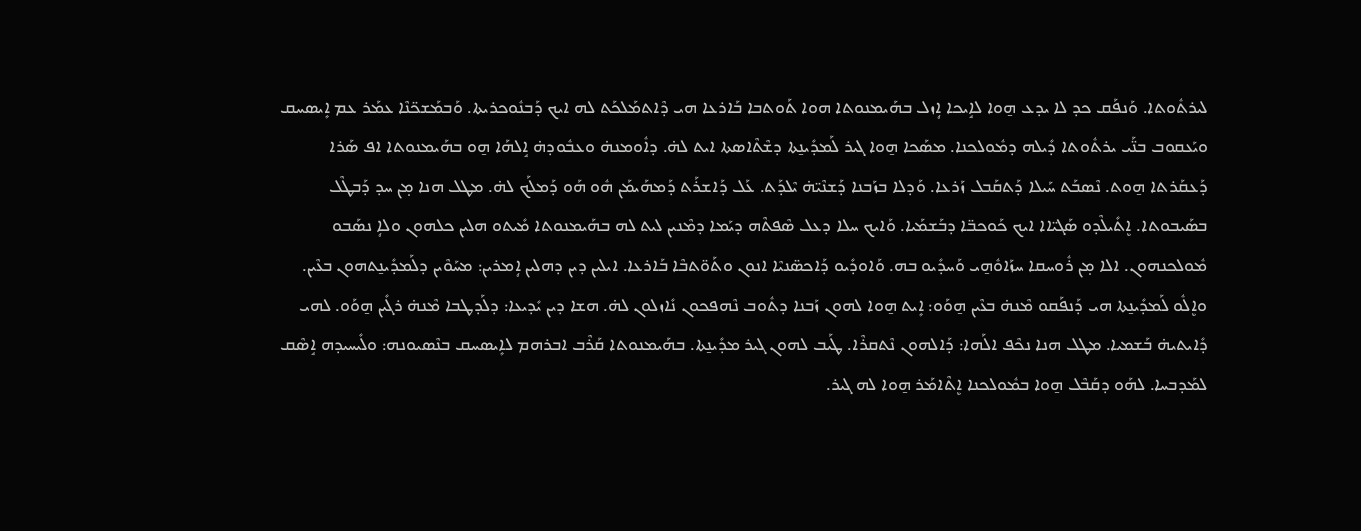ܠܝܪܬܽܘܬܐ. ܘܰܢܦܰܩ ܟܕ ܠܐ ܝܕܥ ܗ̱ܘܐ ܠܐܱܝܟܐ ܐܴܙܠ ܒܗܰܝܡܢܘܬܐ ܗܘܐ ܬܰܘܬܒܐ ܒܰܐܪܥܐ ܗܝ ܕܶܐܬܡܰܠܟܰܬ ܠܗ ܐܝܟ ܕܰܒܢܽܘܟܪܝܬܐ. ܘܰܒܡܰܫܟ̈ܢܶܐ ܥܡܰܪ ܥܡ ܐܻܝܣܚܩ ܘܝܰܥܩܘܒ ܒܢ̈ܰܝ ܝܪܬܽܘܬܐ ܕܺܝܠܗ ܕܡܽܘܠܟܢܐ. ܡܣܰܟܐ ܗ̱ܘܐ ܓܝܪ ܠܰܡܕܺܝܢ̱ܬܐ ܕܫܶܬܶܐܣܬܐ ܐܝܬ ܠܗ̇. ܕܐܽܘܡܢܗ̇ ܘܥܒܽܘܕܗ̇ ܐܱܠܗܰܐ ܗ̱ܘ ܒܗܰܝܡܢܘܬܐ ܐܦ ܣܰܪܐ ܕܰܥܩܰܪܬܐ ܗ̱ܘܬ. ܢܶܣܒܰܬ ܚܰܝܠܐ ܕܰܬܩܰܒܠ ܙܰܪܥܐ. ܘܰܕܠܐ ܒܙܰܒܢܐ ܕܰܫܢܶܝ̈ܗ̇ ܝܶܠܕܰܬ. ܥܰܠ ܕܰܐܫܪܰܬ ܕܰܡܗܰܝܡܰܢ ܗܽܘ ܗܰܘ ܕܰܡܠܰܟ ܠܗ̇. ܡܛܠ ܗܢܐ ܡ̣ܢ ܚܕ ܕܰܒܛܶܠ ܒܣܰܝܒܘܬܐ. ܐܷܬܺܝܠܶܕܘ ܣܰܓܝ̈ܐܐ ܐܝܟ ܟܰܘܟܒ̈ܐ ܕܒܰܫܡܰܝܐ. ܘܰܐܝܟ ܚܠܐ ܕܥܠ ܣܶܦܬܶܗ ܕܝܰܡܐ ܕܡܶܢܝܢ ܠܝܬ ܠܗ ܒܗܰܝܡܢܘܬܐ ܡܺܝܬܘ ܗܠܝܢ ܟܠܗܘܢ ܘܠܐܴ ܢܣܰܒܘ ܡܽܘܠܟܢܗܘܢ. ܐܠܐ ܡ̣ܢ ܪܽܘܚܩܐ ܚܙܰܐܘܽܗ̱ܝ ܘܰܚܕܺܝܘ ܒܗ. ܘܰܐܘܕܺܝܘ ܕܰܐܟܣ̈ܢܝܶܐ ܐܢܘܢ ܘܬܰܘ̈ܬܒܶܐ ܒܰܐܪܥܐ. ܐܝܠܝܢ ܕܝܢ ܕܗܠܝܢ ܐܴܡܪܝܢ: ܡܚܰܘܶܝܢ ܕܠܰܡܕܺܝܢ̱ܬܗܘܢ ܒܥܶܝܢ. ܘܐܷܠܽܘ ܠܰܡܕܺܝܢ̱ܬܐ ܗܝ ܕܰܢܦܰܩܘ ܡܶܢܗ̇ ܒܥܶܝܢ ܗ̱ܘܰܘ: ܐܻܝܬ ܗ̱ܘܐ ܠܗܘܢ ܙܰܒܢܐ ܕܬܽܘܒ ܢܶܗܦܟܘܢ ܢܺܐܙܠܘܢ ܠܗ̇. ܗܫܐ ܕܝܢ ܝܺܕܝܥܐ: ܕܠܰܕܛܒܐ ܡܶܢܗ̇ ܪܓܺܝܢ ܗ̱ܘܰܘ. ܠܗܝ ܕܺܐܝܬܝܗ̇ ܒܰܫܡܝܐ. ܡܛܠ ܗܢܐ ܢܟܶܦ ܐܠܰܗܐ: ܕܰܐܠܗܘܢ ܢܶܬܩܪܶܐ. ܛܰܝܒ ܠܗܘܢ ܓܝܪ ܡܕܺܝܢ̱ܬܐ. ܒܗܰܝܡܢܘܬܐ ܩܰܪܶܒ ܐܒܪܗܡ ܠܐܻܝܣܚܩ ܒܢܶܣܝܘܢܗ: ܘܠܺܝܚܝܕܗ ܐܱܣܶܩ ܠܡܰܕܒܚܐ. ܠܗܰܘ ܕܩܰܒܶܠ ܗ̱ܘܐ ܒܡܽܘܠܟܢܐ ܐܷܬܶܐܡܰܪ ܗ̱ܘܐ ܠܗ ܓܝܪ.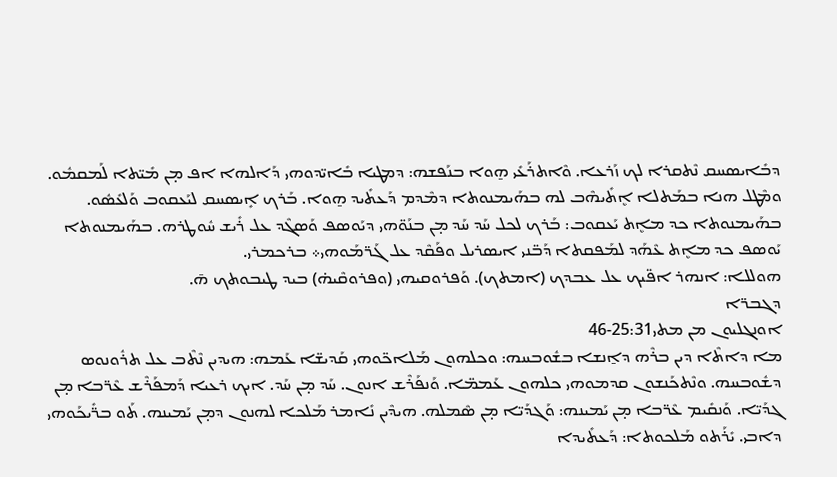ܕܒܺܐܝܣܚܩ ܢܶܬܩܪܐ ܠܟ ܙܰܪܥܐ. ܘܶܐܬܪܰܥܺܝ ܗ̱ܘܐ ܒܢܰܦܫܗ: ܕܡܛܝܐ ܒܺܐܝ̈ܕܘܗܝ ܕܰܐܠܗܐ ܐܦ ܡ̣ܢ ܡܺܝ̈ܬܐ ܠܰܡܩܡܽܘ. ܘܡܶܛܠ ܗܢܐ ܒܡܰܬܠܐ ܐܷܬܺܝܗܶܒ ܠܗ ܒܗܰܝܡܢܘܬܐ ܕܡܶܕܡ ܕܰܥܬܺܝܕ ܗ̱ܘܐ. ܒܰܪܟ ܐܻܝܣܚܩ ܠܝܰܥܩܘܒ ܘܰܠܥܺܣܽܘ. ܒܗܰܝܡܢܘܬܐ ܟܕ ܡܐܷܬ ܝܰܥܩܘܒ: ܒܰܪܟ ܠܟܠ ܚܰܕ ܚܰܕ ܡ̣ܢ ܒܢܰܘ̈ܗܝ ܕܝܰܘܣܦ ܘܰܣܓܶܕ ܥܠ ܪܺܝܫ ܚܽܘܛܪܗ. ܒܗܰܝܡܢܘܬܐ ܝܰܘܣܦ ܟܕ ܡܐܷܬ ܥܶܗܰܕ ܠܡܰܦܩܬܐ ܕܰܒ̈ܢܝ ܐܝܣܪܝܠ ܘܦܰܩܶܕ ܥܠ ܓܰܪ̈ܡܰܘܗܝ܀ ܒܪܟܡܪܝ.
ܗܘܠܠܐ: ܐܢܗܪ ܐܦ̈ܝܟ ܥܠ ܥܒܕܟ (ܐܡܬܟ). ܘܰܦܪܘܩܝܗܝ (ܘܦܪܘܩܶܝܗ̇) ܒܝܕ ܛܝܒܘܬܟ ܗ̄.
ܕܓܒܪ̈ܐ
ܐܘܢܓܠܝܘܢ ܡܢ ܡܬܝ25:31-46
ܡܐ ܕܐܬܶܐ ܕܝܢ ܒܪܶܗ ܕܐ̱ܢܫܐ ܒܫܽܘܒܚܗ: ܘܟܠܗܘܢ ܡܰܠܐܟ̈ܘܗܝ ܩܰܕܝܫ̈ܐ ܥܰܡܗ: ܗܝܕܝܢ ܢܶܬܶܒ ܥܠ ܬܪܽܘܢܘܣ ܕܫܽܘܒܚܗ. ܘܢܶܬܟܰܢܫܘܢ ܩܕܡܘܗܝ ܟܠܗܘܢ ܥܰܡܡ̈ܐ. ܘܰܢܦܰܪܶܫ ܐܢܘܢ. ܚܰܕ ܡ̣ܢ ܚܰܕ. ܐܝܟ ܪܥܝܐ ܕܰܡܦܰܪܶܫ ܥܶܪ̈ܒܐ ܡ̣ܢ ܓܕܰܝ̈ܐ. ܘܰܢܩܺܝܡ ܥܶܪ̈ܒܐ ܡ̣ܢ ܝܰܡܝܢܗ: ܘܰܓܕܰܝ̈ܐ ܡ̣ܢ ܣܶܡܠܗ. ܗܝܕܶܝܢ ܢܺܐܡܪ ܡܰܠܟܐ ܠܗܢܘܢ ܕܡ̣ܢ ܝܰܡܝܢܗ. ܬܰܘ ܒܪ̈ܺܝܟܰܘܗܝ ܕܐܒܝ. ܝܺܪܰܬܘ ܡܰܠܟܘܬܐ: ܕܰܥܬܺܝܕܐ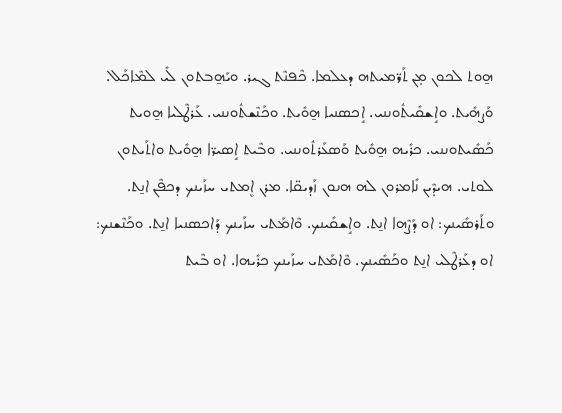ܗ̱ܘܬ ܠܟܘܢ ܡ̣ܢ ܬܰܪ̈ܡܝܬܗ ܕܥܠܡܐ. ܟܶܦܢܶܬ ܓܝܪ. ܘܝܰܗ̱ܒܬܘܢ ܠܺܝ ܠܡܶܐܟܰܠ. ܘܰܨܗܺܝܬ. ܘܐܱܫܩܺܝܬܽܘܢܢܝ. ܐܱܟܣܢܝܐ ܗ̱ܘܺܝܬ. ܘܟܰܢܶܫܬܽܘܢܢܝ. ܥܰܪܛܶܠܝܐ ܗ̱ܘܝܬ ܟܰܣܺܝܬܘܢܢܝ. ܟܪܺܝܗ ܗ̱ܘܺܝܬ ܘܰܣܥܰܪܬܽܘܢܢܝ. ܘܒܶܝܬ ܐܱܣܝܪ̈ܐ ܗ̱ܘܺܝܬ ܘܐܬܰܝܬܘܢ ܠܘܬܝ. ܗܝܕܶܝܢ ܢܺܐܡܪܘܢ ܠܗ ܗܢܘܢ ܙܰܕܝܩ̈ܐ. ܡܪܢ ܐܷܡܬܝ ܚܙܰܝܢܟ ܕܟܦܶܢ ܐܢ̱ܬ. ܘܬܰܪܣܺܝܢܟ: ܐܘ ܕܰܨܶܗܐ ܐܢ̱ܬ. ܘܐܱܫܩܺܝܢܟ. ܘܶܐܡܰܬܝ ܚܙܰܝܢܟ ܕܰܐܟܣܢܝܐ ܐܢ̱ܬ. ܘܟܰܢܶܫܢܟ: ܐܘ ܕܥܰܪܛܶܠܝ ܐܢ̱ܬ ܘܟܰܣܺܝܢܟ. ܘܶܐܡܰܬܝ ܚܙܰܝܢܟ ܟܪܺܝܗܐ. ܐܘ ܒܶܝܬ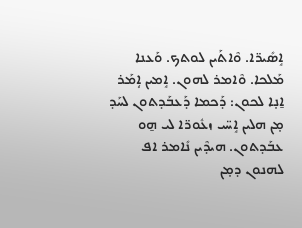ܐܱܣܺܝܪ̈ܐ. ܘܶܐܬܰܝܢ ܠܘܬܟ. ܘܰܥܢܐ ܡܰܠܟܐ. ܘܶܐܡܪ ܠܗܘܢ. ܐܱܡܝܢ ܐܴܡܰܪ ܐ̱ܢ̣ܐ ܠܟܘܢ: ܕܰܟܡܐ ܕܰܥܒܰܕܬܘܢ ܠܚܰܕ ܡ̣ܢ ܗܠܝܢ ܐܱܚ̈ܝ ܙܥܽܘܪ̈ܐ ܠܝ ܗ̱ܘ ܥܒܰܕܬܘܢ. ܗܝܕܶܝܢ ܢܺܐܡܪ ܐܦ ܠܗܢܘܢ ܕܡ̣ܢ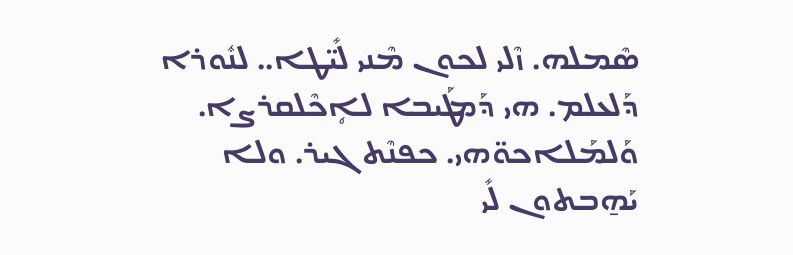ܣܶܡܠܗ. ܙܶܠܝ ܠܟܘܢ ܡܶܢܝ ܠܺܝ̈ܛܐ.. ܠܢܽܘܪܐ ܕܰܠܥܠܡ. ܗܝ ܕܰܡܛܰܝܒܐ ܠܐܴܟܶܠܩܪܨܐ. ܘܰܠܡܰܠܐܟܘ̈ܗܝ. ܟܦܢܶܬ ܓܝܪ. ܘܠܐ ܝܰܗ̱ܒܬܘܢ ܠܺܝ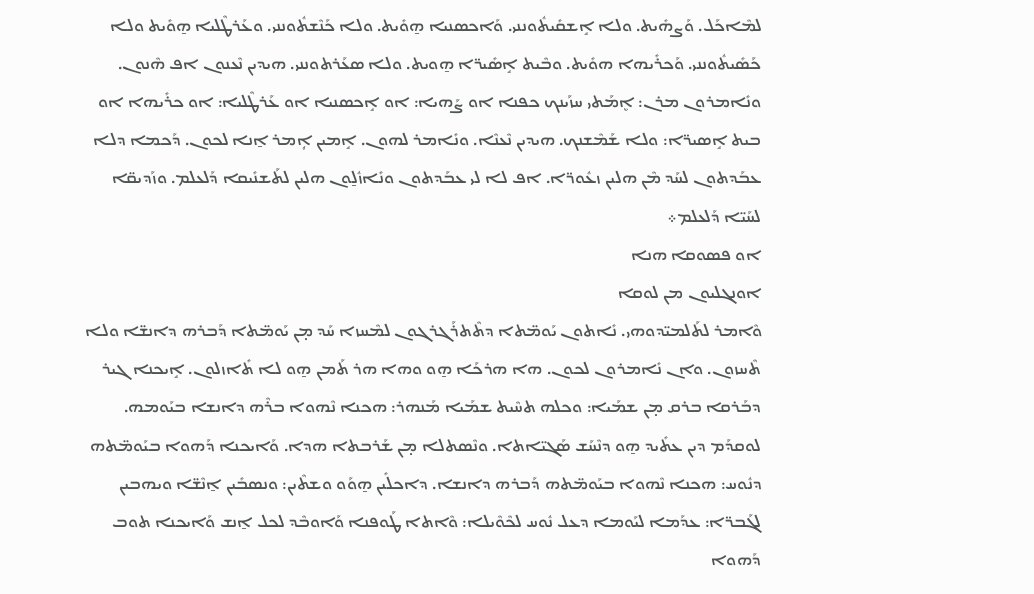ܠܡܶܐܟܰܠ. ܘܰܨܗܺܝܬ. ܘܠܐ ܐܱܫܩܺܝܬܽܘܢܢܝ. ܘܰܐܟܣܢܝܐ ܗ̱ܘܺܝܬ. ܘܠܐ ܟܰܢܶܫܬܽܘܢܢܝ. ܘܥܰܪܛܶܠܝܐ ܗ̱ܘܺܝܬ ܘܠܐ ܟܰܣܺܝܬܽܘܢܢܝ. ܘܰܟܪܺܝܗܐ ܗܘܺܝܬ. ܘܒܶܝܬ ܐܱܣܺܝܪ̈ܐ ܗ̱ܘܝܬ. ܘܠܐ ܣܥܰܪܬܘܢܢܝ. ܗܝܕܝܢ ܢܶܥܢܘܢ ܐܦ ܗܶܢܘܢ. ܘܢܺܐܡܪܘܢ ܡܪܢ: ܐܷܡܰܬܝ ܚܙܰܝܢܟ ܟܦܢܐ ܐܘ ܨܰܗܝܐ: ܐܘ ܐܱܟܣܢܝܐ ܐܘ ܥܰܪܛܶܠܝܐ: ܐܘ ܟܪܺܝܗܐ ܐܘ ܒܝܬ ܐܱܣܝܪ̈ܐ: ܘܠܐ ܫܰܡܶܫܢܟ. ܗܝܕܝܢ ܢܶܥܢܶܐ. ܘܢܺܐܡܪ ܠܗܘܢ. ܐܱܡܝܢ ܐܴܡܪ ܐ̱ܢܐ ܠܟܘܢ. ܕܰܟܡܐ ܕܠܐ ܥܒܰܕܬܘܢ ܠܚܰܕ ܡܶܢ ܗܠܝܢ ܙܥܽܘܪ̈ܐ. ܐܦ ܠܐ ܠܝ ܥܒܰܕܬܘܢ ܘܢܺܐܙܽܠ̱ܘܢ ܗܠܝܢ ܠܬܰܫܢܺܝܩܐ ܕܰܠܥܠܡ. ܘܙܰܕܝܩ̈ܐ ܠܚܰܝ̈ܐ ܕܰܠܥܠܡ܀
ܐܘ ܦܣܘܩܐ ܗܢܐ
ܐܘܢܓܠܝܘܢ ܡܢ ܠܘܩܐ
ܘܶܐܡܪ ܠܬܰܠܡܝ̈ܕܘܗܝ. ܢܺܐܬܘܢ ܝܰܘܡ̈ܬܐ ܕܬܶܬܪܰܓܪܓܘܢ ܠܡܶܚܙܐ ܚܰܕ ܡ̣ܢ ܝܰܘܡ̈ܬܐ ܕܰܒܪܗ ܕܐܢܫ̈ܐ ܘܠܐ ܬܶܚܙܘܢ. ܘܐܢ ܢܺܐܡܪܘܢ ܠܟܘܢ. ܗܐ ܗܪܟܰܐ ܗ̱ܘ ܘܗܐ ܗܪ ܬܰܡܢ ܗ̱ܘ ܠܐ ܬܺܐܙܠܘܢ. ܐܱܝܟܢܐ ܓܝܪ ܕܒܰܪܩܐ ܒܪܩ ܡ̣ܢ ܫܡܰܝܐ: ܘܟܠܗ ܬܚܶܝܬ ܫܡܰܝܐ ܡܰܢܗܪ: ܗܟܢܐ ܢܶܗܘܐ ܒܪܶܗ ܕܐܢܫܐ ܒܝܰܘܡܗ. ܠܘܩܕܰܡ ܕܝܢ ܥܬܺܝܕ ܗ̱ܘ ܕܢܶܚܰܫ ܣܰܓܝ̈ܐܬܐ. ܘܢܶܣܬܠܐ ܡ̣ܢ ܫܰܪܒܬܐ ܗܕܐ. ܘܰܐܝܟܢܐ ܕܰܗܘܐ ܒܝܰܘܡ̈ܬܗ ܕܢܽܘܚ: ܗܟܢܐ ܢܶܗܘܐ ܒܝܰܘܡ̈ܬܗ ܕܰܒܪܗ ܕܐܢܫܐ. ܕܐܟܠܺܝܢ ܗ̱ܘܰܘ ܘܫܬܶܝܢ: ܘܢܣܒܺܝܢ ܐ̱ܢܶܫ̈ܐ ܘܝܗܒܝܢ ܠܓܰܒܪ̈ܐ: ܥܕܰܡܐ ܠܝܰܘܡܐ ܕܥܠ ܢܽܘܚ ܠܟܶܘܶܝܠܐ: ܘܶܐܬܐ ܛܰܘܦܢܐ ܘܰܐܘܒܶܕ ܠܟܠ ܐ̱ܢܫ ܘܰܐܝܟܢܐ ܬܘܒ ܕܰܗܘܐ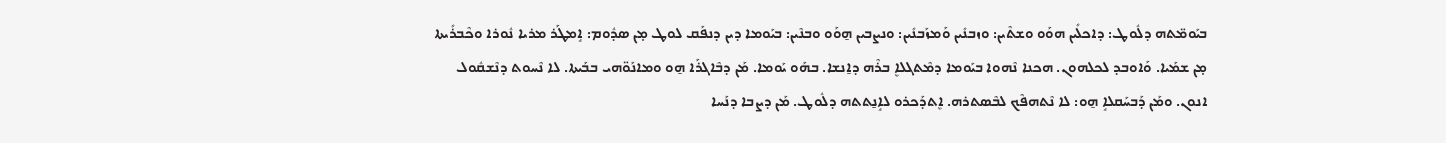ܒܝܰܘܡ̈ܬܗ ܕܠܽܘܛ: ܕܐܟܠܺܝܢ ܗܘܰܘ ܘܫܬܶܝܢ: ܘܙܒܢܺܝܢ ܘܰܡܙܰܒܢܺܝܢ: ܘܢܨܒܝܢ ܗ̱ܘܰܘ ܘܒܢܶܝܢ: ܒܝܰܘܡܐ ܕܝܢ ܕܢܦܰܩ ܠܘܛ ܡ̣ܢ ܣܕܽܘܡ: ܐܱܡܛܰܪ ܡܪܝܐ ܢܽܘܪܐ ܘܟܶܒܪܺܝܬܐ ܡ̣ܢ ܫܡܰܝܐ. ܘܰܐܘܒܕ ܠܟܠܗܘܢ. ܗܟܢܐ ܢܶܗܘܐ ܒܝܰܘܡܐ ܕܡܶܬܓܠܐܷ ܒܪܶܗ ܕܐ̱ܢܫܐ. ܒܗܰܘ ܝܰܘܡܐ. ܡܰܢ ܕܒܶܐܓܪܰܐ ܗ̱ܘ ܘܡܐܢܰܘ̈ܗܝ ܒܒܰܝܬܐ. ܠܐ ܢܶܚܘܬ ܕܢܶܫܩܽܘܠ ܐܢܘܢ. ܘܡܰܢ ܕܰܒܚܰܩܠܐܱ ܗ̱ܘ: ܠܐ ܢܶܬܗܦܶܟ ܠܒܶܣܬܪܗ. ܐܷܬܕܰܟܪܘ ܠܐܱܢ̱ܬܬܗ ܕܠܽܘܛ. ܡܰܢ ܕܨܒܐ ܕܢܰܚܐ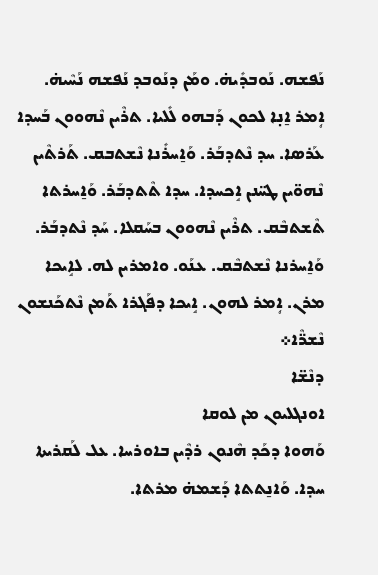ܢܰܦܫܗ. ܢܰܘܒܕܺܝܗ̇. ܘܡܰܢ ܕܢܰܘܒܕ ܢܰܦܫܗ ܢܰܚܶܝܗ̇. ܐܴܡܪ ܐ̱ܢ̣ܐ ܠܟܘܢ ܕܰܒܗܘ ܠܺܠܝܐ. ܬܪܶܝܢ ܢܶܗܘܘܢ ܒܰܚܕܐ ܥܰܪܣܐ. ܚܕ ܢܶܬܕܒܰܪ. ܘܰܐ̱ܚܪܺܢܐ ܢܶܫܬܒܩ. ܬܰܪܬܶܝܢ ܢܶܗܘ̈ܝܢ ܛܚ̈ܢܢ ܐܱܟܚܕܐ. ܚܕܐ ܬܶܬܕܒܰܪ. ܘܰܐ̱ܚܪܬܐ ܬܶܫܬܒܶܩ. ܬܪܶܝܢ ܢܶܗܘܘܢ ܒܚܰܩܠܐ. ܚܰܕ ܢܶܬܕܒܰܪ. ܘܰܐ̱ܚܪܢܐ ܢܶܫܬܒܶܩ. ܥܢܰܘ. ܘܐܡܪܝܢ ܠܗ. ܠܐܱܝܟܐ ܡܪܢ. ܐܴܡܪ ܠܗܘܢ. ܐܱܝܟܐ ܕܦܰܓܪܐ ܬܰܡܢ ܢܶܬܟܰܢܫܘܢ ܢܶܫܪ̈ܶܐ܀
ܕܢܶܫ̈ܐ
ܐܘܢܓܠܝܘܢ ܡܢ ܠܘܩܐ
ܘܰܗܘܐ ܕܟܰܕ ܗܶܢܘܢ ܪܕܶܝܢ ܒܐܘܪܚܐ. ܥܠ ܠܰܩܪܝܬܐ ܚܕܐ. ܘܰܐܢ̱ܬܬܐ ܕܰܫܡܗ̇ ܡܪܬܐ.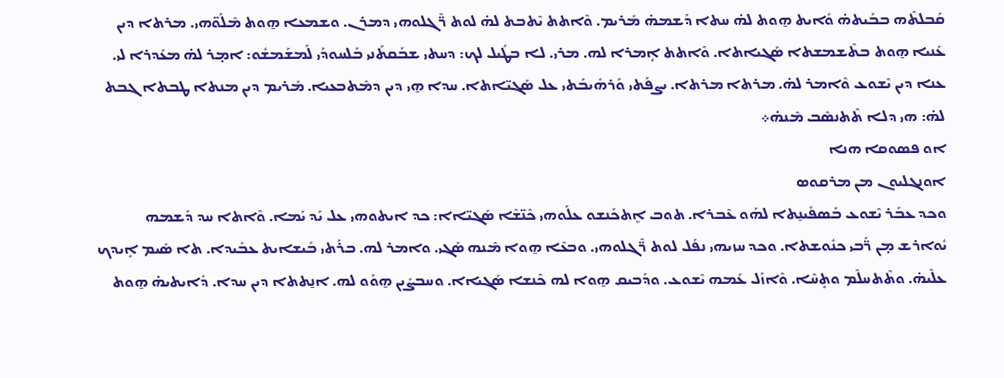ܩܰܒܠܬܶܗ ܒܒܰܝܬܗ̇ ܘܺܐܝܬ ܗ̱ܘܬ ܠܗ̇ ܚܬܐ ܕܰܫܡܗ̇ ܡܰܪܝܡ. ܘܶܐܬܬ ܝܶܬܒܬ ܠܗ̇ ܠܘܬ ܪ̈ܶܓܠܘܗܝ ܕܡܪܢ. ܘܫܡܥܐ ܗ̱ܘܬ ܡܶܠܰܘ̈ܗܝ. ܡܪܬܐ ܕܝܢ ܥܰܢܝܐ ܗ̱ܘܬ ܒܬܶܫܡܫܬܐ ܣܰܓܝܐܬܐ. ܘܶܐܬܬ ܐܴܡܪܐ ܠܗ. ܡܪܝ. ܠܐ ܒܛܺܝܠ ܠܟ: ܕܚܬܝ ܫܒܰܩܬܰܢܝ ܒܰܠܚܘܕܰܝ ܠܰܡܫܰܡܫܽܘ: ܐܡ̣ܪ ܠܗ̇ ܡܥܰܕܪܐ ܠܝ. ܥܢܐ ܕܝܢ ܝܶܫܘܥ ܘܶܐܡܪ ܠܗ̇. ܡܪܬܐ ܡܪܬܐ. ܝܨܦܰܬܝ ܘܰܪܗܺܝܒܰܬܝ ܥܠ ܣܰܓܝ̈ܐܬܐ. ܚܕܐ ܗ̱ܝ ܕܝܢ ܕܡܶܬܒܥܝܐ. ܡܰܪܝܡ ܕܝܢ ܡܢܬܐ ܛܒܬܐ ܓܒܬ ܠܗ̇: ܗܝ ܕܠܐ ܬܶܬܢܣܶܒ ܡܶܢܗ̇܀
ܐܘ ܦܣܘܩܐ ܗܢܐ
ܐܘܢܓܠܝܘܢ ܡܢ ܡܪܩܘܣ
ܘܟܕ ܥܒܰܪ ܝܶܫܘܥ ܒܰܣܦܺܝܢ̱ܬܐ ܠܗܰܘ ܥܶܒܪܐ. ܬܘܒ ܐܷܬܟܰܢܫܘ ܥܠܰܘܗܝ ܟܶܢ̈ܫܶܐ ܣܰܓܝ̈ܐܐ: ܟܕ ܐܝܬܘܗܝ ܥܠ ܝܰܕ ܝܰܡܐ. ܘܶܐܬܐ ܚܕ ܕܰܫܡܗ ܝܽܘܐܪܫ ܡ̣ܢ ܪ̈ܰܒܝ ܟܢܽܘܫܬܐ. ܘܟܕ ܚܙܝܗܝ ܢܦܰܠ ܠܘܬ ܪ̈ܶܓܠܘܗܝ. ܘܒܥܶܐ ܗ̱ܘܐ ܡܶܢܗ ܣܰܓܝ. ܘܐܡܪ ܠܗ. ܒܪܰܬܝ ܒܺܝܫܐܝܬ ܥܒܺܝܕܐ. ܬܐ ܣܺܝܡ ܐܻܝܕܟ ܥܠܶܝܗ̇. ܘܬܶܬܚܠܶܡ ܘܬܻܚܶܐ. ܘܶܐܙܰܠ ܥܰܡܗ ܝܶܫܘܥ. ܘܕܰܒܝܩ ܗ̱ܘܐ ܠܗ ܟܶܢܫܐ ܣܰܓܝܐܐ. ܘܚܒܨܺܝܢ ܗ̱ܘܰܘ ܠܗ. ܐܢ̱ܬܬܐ ܕܝܢ ܚܕܐ. ܕܺܐܝܬܝܗ̇ ܗ̱ܘܬ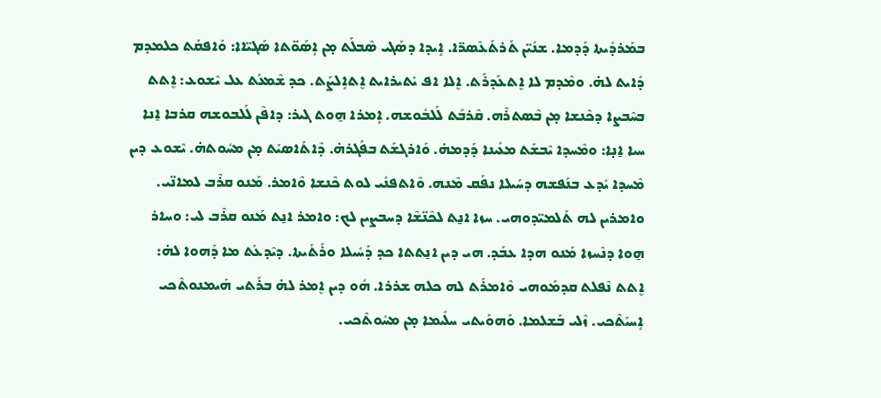ܒܡܰܪܕܺܝܬܐ ܕܰܕܡܐ. ܫܢܺܝ̈ܢ ܬܰܪܬܰܥܶܣܪ̈ܐ. ܐܱܝܕܐ ܕܣܰܓܝ ܣܶܒܠܰܬ ܡ̣ܢ ܐܴܣܰܘ̈ܬܐ ܣܰܓܝ̈ܐܐ: ܘܰܐܦܩܰܬ ܟܠܡܕܡ ܕܺܐܝܬ ܠܗ̇. ܘܡܶܕܡ ܠܐ ܐܷܬܥܰܕܪܰܬ. ܐܷܠܐ ܐܦ ܝܰܬܝܪܐܝܬ ܐܷܬܐܱܠܨܰܬ. ܟܕ ܫܶܡܥܰܬ ܥܠ ܝܶܫܘܥ: ܐܷܬܬ ܒܚܶܒܨܐ ܕܟܶܢܫܐ ܡ̣ܢ ܒܶܣܬܪܶܗ. ܩܶܪܒܰܬ ܠܰܠܒܽܘܫܗ. ܐܴܡܪܐ ܗ̱ܘܬ ܓܝܪ: ܕܐܦܶܢ ܠܰܠܒܘܫܗ ܩܪܒܐ ܐ̱ܢܐ ܚܝܐ ܐ̱ܢ̣ܐ: ܘܡܶܚܕܐ ܝܶܒܫܰܬ ܡܥܺܝܢܐ ܕܰܕܡܗ̇. ܘܰܐܪܓܫܰܬ ܒܦܰܓܪܗ̇. ܕܶܐܬܰܐܣܝܰܬ ܡ̣ܢ ܡܚܽܘܬܗ̇. ܝܶܫܘܥ ܕܝܢ ܡܶܚܕܐ ܝܺܕܥ ܒܢܰܦܫܗ ܕܚܰܝܠܐ ܢܦܰܩ ܡܶܢܗ. ܘܶܐܬܦܢܺܝ ܠܘܬ ܟܶܢܫܐ ܘܶܐܡܪ. ܡܰܢܘ ܩܪܶܒ ܠܡܐܢ̈ܝ. ܘܐܡܪܝܢ ܠܗ ܬܰܠܡܝ̈ܕܘܗܝ. ܚܙܐ ܐܢ̱ܬ ܠܟܶܢ̈ܫܶܐ ܕܚܒܨܝܢ ܠܟ: ܘܐܡܪ ܐܢ̱ܬ ܡܰܢܘ ܩܪܶܒ ܠܝ: ܘܚܐܪ ܗ̱ܘܐ ܕܢܶܚܙܐ ܡܰܢܘ ܗܕܐ ܥܒܰܕ. ܗܝ ܕܝܢ ܐܢ̱ܬܬܐ ܟܕ ܕܰܚܺܝܠܐ ܘܪܰܬܺܝܬܐ. ܕܝܶܕܥܰܬ ܡܐ ܕܰܗܘܐ ܠܗ̇: ܐܷܬܬ ܢܶܦܠܬ ܩܕܡܰܘܗܝ ܘܶܐܡܪܰܬ ܠܗ ܟܠܗ ܫܪܪܐ. ܗܽܘ ܕܝܢ ܐܷܡܪ ܠܗ̇ ܒܪܰܬܝ ܗܰܝܡܢܘܬܶܟܝ ܐܱܚܝܰܬܶܟܝ. ܙܶܠܝ ܒܰܫܠܡܐ. ܘܰܗܘܰܝܬܝ ܚܠܺܝܡܐ ܡ̣ܢ ܡܚܽܘܬܶܟܝ.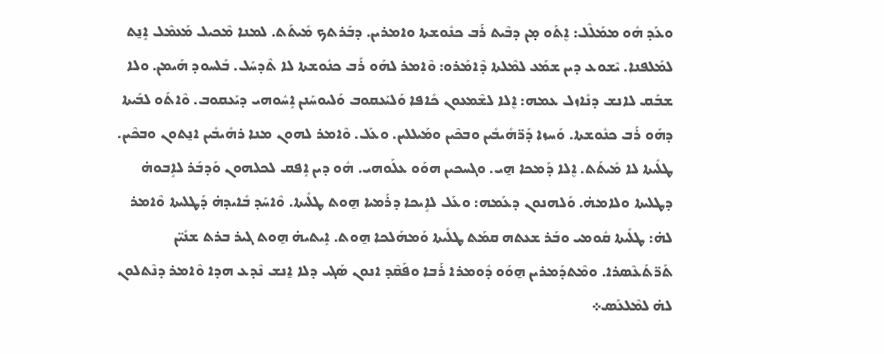ܘܥܰܕ ܗܽܘ ܡܡܰܠܶܠ: ܐܷܬܰܘ ܡ̣ܢ ܕܒܶܝܬ ܪܰܒ ܟܢܽܘܫܬܐ ܘܐܡܪܝܢ. ܕܒܰܪܬܟ ܡܺܝܬܰܬ. ܠܡܢܐ ܡܶܟܝܠ ܡܰܥܡܶܠ ܐܱܢ̱ܬ ܠܡܰܠܦܢܐ. ܝܶܫܘܥ ܕܝܢ ܫܡܰܥ ܠܡܶܠܬܐ ܕܶܐܡܰܪܘ: ܘܶܐܡܪ ܠܗܰܘ ܪܰܒ ܟܢܽܘܫܬܐ ܠܐ ܬܶܕܚܰܠ. ܒܰܠܚܘܕ ܗܰܝܡܢ. ܘܠܐ ܫܒܰܩ ܠܐܢܫ ܕܢܺܐܙܠ ܥܡܗ: ܐܷܠܐ ܠܫܶܡܥܘܢ ܟܺܐܦܐ ܘܰܠܝܰܥܩܘܒ ܘܰܠܝܘܚܰܢܢ ܐܱܚܽܘܗܝ ܕܝܰܥܩܘܒ. ܘܶܐܬܰܘ ܠܒܰܝܬܐ ܕܗܰܘ ܪܰܒ ܟܢܽܘܫܬܐ. ܘܰܚܙܐ ܕܰܪ̈ܗܺܝܒܺܝܢ ܘܒܟܶܝܢ ܘܡܰܝܠܠܝܢ. ܘܥܰܠ. ܘܶܐܡܪ ܠܗܘܢ ܡܢܐ ܪܗܺܝܒܺܝܢ ܐܢ̱ܬܘܢ ܘܒܟܶܝܢ. ܛܠܺܝܬܐ ܠܐ ܡܺܝܬܰܬ. ܐܷܠܐ ܕܰܡܟܐ ܗ̱ܝ. ܘܓܚܟܝܢ ܗܘܰܘ ܥܠܰܘܗܝ. ܗܽܘ ܕܝܢ ܐܱܦܩ ܠܟܠܗܘܢ ܘܰܕܒܰܪ ܠܐܱܒܘܗ̇ ܕܛܠܝܬܐ ܘܠܐܡܗ̇. ܘܰܠܗܢܘܢ ܕܥܰܡܗ: ܘܥܰܠ ܠܐܱܝܟܐ ܕܪܰܡܝܐ ܗ̱ܘܬ ܛܠܺܝܬܐ. ܘܶܐܚܰܕ ܒܺܐܝܕܗ̇ ܕܰܛܠܝܬܐ ܘܶܐܡܪ ܠܗ̇: ܛܠܺܝܬܐ ܩܽܘܡܝ ܘܒܰܪ ܫܥܬܗ ܩܡܰܬ ܛܠܺܝܬܐ ܘܰܡܗܰܠܟܐ ܗ̱ܘܬ. ܐܻܝܬܝܗ̇ ܗ̱ܘܬ ܓܝܪ ܒܪܬ ܫܢܺܝ̈ܢ ܬܰܪ̈ܬܰܥܶܣܪܐ. ܘܡܶܬܕܰܡܪܝܢ ܗ̱ܘܰܘ ܕܽܘܡܪܐ ܪܰܒܐ ܘܦܰܩܶܕ ܐܢܘܢ ܣܰܓܝ ܕܠܐ ܐ̱ܢܫ ܢܶܕܥ ܗܕܐ ܘܶܐܡܪ ܕܢܶܬܠܘܢ ܠܗ̇ ܠܡܶܠܥܰܣ܀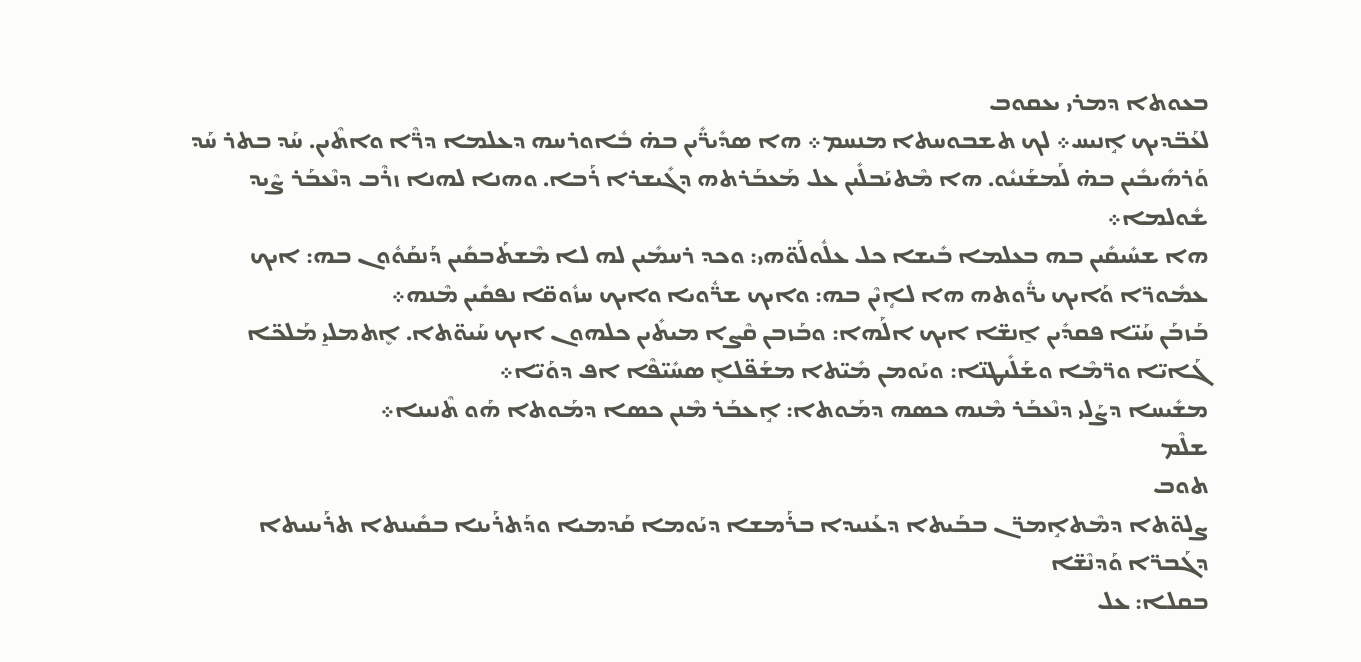ܒܥܘܬܐ ܕܡܪܝ ܝܥܩܘܒ
ܠܥܰܒ̈ܕܝܟ ܐܱܢܝܚ܀ ܠܟ ܬܫܒܘܚܬܐ ܡܢܚܡ܀ ܗܐ ܣܕܺܝܪ̈ܺܝܢ ܒܗ̇ ܒܽܐܘܪܚܗ ܕܥܠܡܐ ܕܪ̈ܶܐ ܘܐܬܶܝܢ. ܚܰܕ ܒܬܪ ܚܰܕ ܘܰܪܗܺܝܒܺܝܢ ܒܗ̇ ܠܰܡܫܰܢܝܽܘ. ܗܐ ܡܶܬܝܰܒܠܺܝܢ ܥܠ ܡܰܥܒܰܪܬܗ ܕܓܺܝܫܪܐ ܪܰܒܐ. ܘܗܢܐ ܠܗܢܐ ܙܪܶܒ ܕܢܶܥܒܰܪ ܨܶܝܕ ܫܽܘܠܡܐ܀
ܗܐ ܫܚܺܝܩܺܝܢ ܒܗ ܒܥܠܡܐ ܒܺܝܫܐ ܟܠ ܥܠܽܘܠܰܘ̈ܗܝ: ܘܟܕ ܪܚܡܺܝܢ ܠܗ ܠܐ ܡܶܫܬܰܒܩܺܝܢ ܕܰܢܩܰܘܽܘܢ ܒܗ: ܐܝܟ ܥܡܽܘܪ̈ܐ ܘܰܐܝܟ ܝܪ̈ܽܘܬܗ ܗܐ ܠܐܴܝܶܢ ܒܗ: ܘܐܝܟ ܫܪ̈ܽܘܝܐ ܘܐܝܟ ܚܙܽܘܩ̈ܐ ܢܦܩܺܝܢ ܡܶܢܗ܀
ܒܰܙܒܰܢ ܚܰܝ̈ܐ ܦܩܕܺܝܢ ܐ̱ܢܫ̈ܐ ܐܝܟ ܐܠܰܗܐ: ܘܒܰܙܒܢ ܩܶܨܐ ܡܝܬܺܝܢ ܟܠܗܘܢ ܐܝܟ ܚܰܝܘ̈ܬܐ. ܐܷܬܡܠܝ̱ ܡܰܠܟ̈ܐ ܓܰܐܝ̈ܐ ܘܪ̈ܡܶܐ ܘܫܰܠܺܝܛܢ̈ܐ: ܘܝܰܘܡܢ ܡܺܝ̈ܬܐ ܡܫܰܦ̈ܠܐܷ ܣܚܺܝ̈ܦܶܐ ܐܦ ܕܘܰܝ̈ܐ܀
ܡܫܺܝܚܐ ܕܨܰܠܝ ܕܢܶܥܒܰܪ ܡܶܢܗ ܟܣܗ ܕܡܰܘܬܐ: ܐܱܥܒܰܪ ܡܶܢܢ ܟܣܐ ܕܡܰܘܬܐ ܗܰܘ ܬܶܢܝܢܐ܀
ܫܠܶܡ
ܬܘܒ
ܨܠܘ̈ܬܐ ܕܡܶܬܐܱܡܪ̈ܢ ܒܒܰܝܬܐ ܕܥܰܢܝܕܐ ܒܪܰܡܫܐ ܕܝܰܘܡܐ ܩܰܕܡܝܐ ܘܕܰܬܪܰܝܢܐ ܒܩܺܝܢܬܐ ܬܪܰܝܢܝܬܐ
ܕܓܰܒܪ̈ܐ ܘܰܕܢܶܫ̈ܐ
ܒܩܠܐ: ܥܠ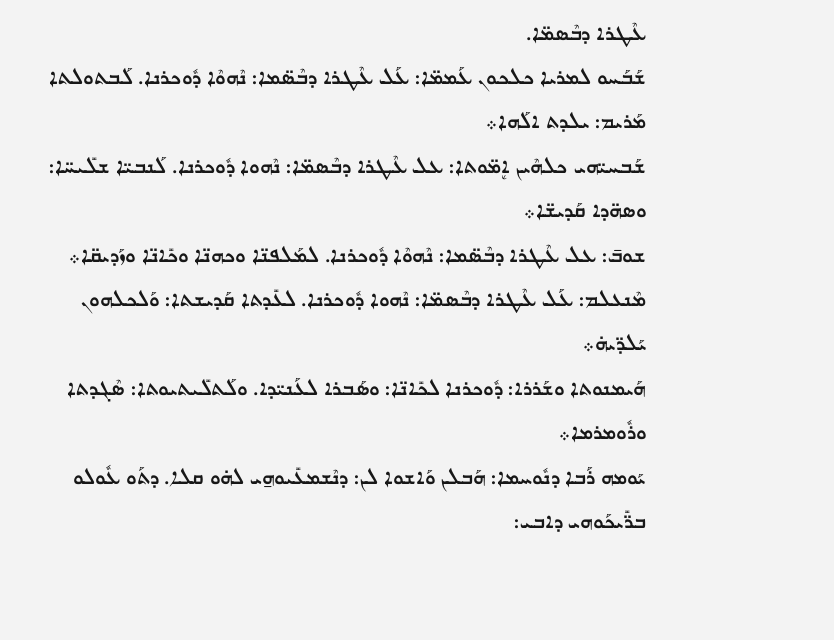ܥܶܛܪܐ ܕܒܶܣܡ̈ܐ.
ܫܰܒܰܚܘ ܠܡܪܝܐ ܟܠܟܘܢ ܥܰܡܡ̈ܐ: ܥܰܠ ܥܶܛܪܐ ܕܒܶܣ̈ܡܐ: ܢܶܗܘܶܐ ܕܽܘܟܪܢܐ. ܠܰܒܬܘܠܬܐ ܡܰܪܝܡ: ܝܠܕܬ ܐܠܰܗܐ܀
ܫܰܒܚܝ̈ܗܝ ܟܠܗܶܝܢ ܐܷܡ̈ܘܬܐ: ܥܠ ܥܶܛܪܐ ܕܒܶܣܡ̈ܐ: ܢܶܗܘܐ ܕܽܘܟܪܢܐ. ܠܰܢܒܝ̈ܐ ܫܠܺܝܚ̈ܐ: ܘܣܗ̈ܕܐ ܩܰܕܝܫ̈ܐ܀
ܫܘܒ̄: ܥܠ ܥܶܛܪܐ ܕܒܶܣ̈ܡܐ: ܢܶܗܘܶܐ ܕܽܘܟܪܢܐ. ܠܡܰܠܦܢ̈ܐ ܘܟܗܢ̈ܐ ܘܟܺܐܢ̈ܐ ܘܙܰܕܝܩ̈ܐ܀
ܡܶܢܥܠܡ: ܥܰܠ ܥܶܛܪܐ ܕܒܶܣܡ̈ܐ: ܢܶܗܘܐ ܕܽܘܟܪܢܐ. ܠܥܺܕܬܐ ܩܰܕܝܫܬܐ: ܘܰܠܟܠܗܘܢ ܝܰܠܕ̈ܝܗ̇܀
ܗܰܝܡܢܘܬܐ ܘܫܰܪܪܐ: ܕܽܘܟܪܢܐ ܠܟܺܐܢ̈ܐ: ܘܣܰܒܪܐ ܠܥܰܢܝ̈ܕܐ. ܘܠܰܬܠܺܝܬܝܘܬܐ: ܣܶܓܕܬܐ ܘܪܽܘܡܪܡܐ܀
ܝܰܘܡܗ ܪܰܒܐ ܕܢܽܘܚܡܐ: ܗܰܒܠܢ ܘܰܐܫܘܐ ܠܢ: ܕܢܶܫܡܥܺܝܘܗ̱ܝ ܠܗ̇ܘ ܩܠܐ. ܕܬܰܘ ܥܽܘܠܘ ܒܪ̈ܺܝܟܰܘܗܝ ܕܐܒܝ: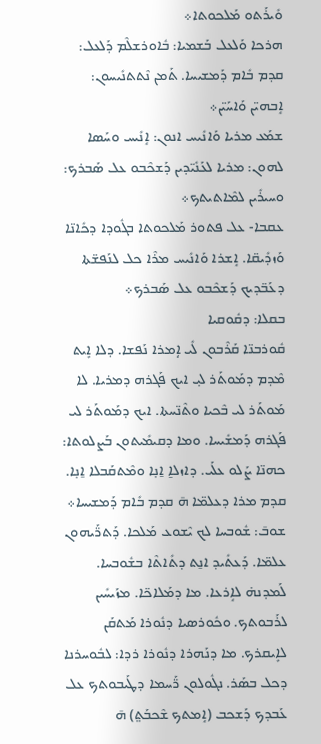ܘܺܝܪܰܬܘ ܡܰܠܟܘܬܐ܀
ܗܪܟܐ ܘܰܠܥܠ ܒܰܫܡܝܐ: ܒܽܐܘܪܫܠܶܡ ܕܰܠܥܠ: ܩܕܡ ܒܺܐܡ ܕܰܡܫܝܚܐ. ܬܰܡܢ ܢܶܬܬܢܺܝܚܘܢ: ܐܱܒܗܝ̈ܢ ܘܰܐܚܰܝ̈ܢ܀
ܫܡܰܥ ܡܪܝܐ ܘܰܐܢܺܝܚ ܐܢܘܢ: ܐܱܢܺܝܚ ܘܚܰܣܐ ܠܗܘܢ: ܡܪܝܐ ܠܥܰܢܺܝ̈ܕܝܢ ܕܰܫܟܶܒܘ ܥܠ ܣܰܒܪܟ: ܘܚܝܪܺܝܢ ܠܡܶܐܬܝܬܟ܀
ܥܩܒܐ- ܥܠ ܦܬܘܪ ܡܰܠܟܘܬܐ ܒܓܽܘܕܐ ܕܟܺܐܢ̈ܐ ܘܰܙܕܺܝܩ̈ܐ. ܐܱܫܪܐ ܘܰܐܢܺܝܚ ܡܪܶܐ ܟܠ ܠܢܰܦܫ̈ܬܐ ܕܥܰܒ̈ܕܝܟ ܕܰܫܟܶܒܘ ܥܠ ܣܰܒܪܟ܀
ܒܩܠܐ: ܕܩܽܘܩܝܐ
ܩܽܘܪܒܢ̈ܐ ܩܰܪܶܒܘܢ ܠܺܝ ܐܴܡܪܐ ܢܰܦܫܐ. ܕܠܐ ܐܻܝܬ ܡܶܕܡ ܕܡܰܘܬܰܪ ܠܝ̣ ܐܝܟ ܦܰܓܪܗ ܕܡܪܝܐ. ܠܐ ܡܰܘܬܰܪ ܠܝ ܒܶܟܝܐ ܘܬܶܢ̈ܚܬܐ. ܐܝܟ ܕܡܰܘܬܰܪ ܠܝ ܦܰܓܪܗ ܕܰܡܫܺܝܚܐ. ܘܡܐ ܕܩܝܡܺܝܬܘܢ ܒܰܨܠܘܬܐ: ܟܗܢ̈ܐ ܨܰܠܘ ܥܠܰܝ. ܕܐܙܠܐ̱ ܐ̱ܢ̣ܐ ܘܡܶܬܩܰܒܠܐ ܐ̱ܢ̣ܐ. ܩܕܡ ܡܪܐ ܕܥܠܡ̈ܐ ܗ̄ ܩܕܡ ܒܺܐܡ ܕܰܡܫܝܚܐ܀
ܫܘܒ̄: ܫܽܘܒܚܐ ܠܟ ܝܶܫܘܥ ܡܰܠܟܐ. ܕܰܬܪ̈ܰܝܗܘܢ ܥܠܡ̈ܐ. ܕܰܥܬܺܝܕ ܐܢ̱ܬ ܕܬܺܐܬܶܐ ܒܫܽܘܒܚܐ. ܠܰܡܕܢܗ̇ ܠܐܱܪܥܐ. ܡܐ ܕܡܰܠܐܟ̈ܐ. ܡܙܰܝܚܺܝܢ ܠܪܰܒܘܬܟ. ܘܟܽܘܪܣܝܐ ܕܢܽܘܪܐ ܡܰܬܩܰܢ ܠܐܻܝܩܪܟ. ܡܐ ܕܢܰܗܪܐ ܕܢܽܘܪܐ ܪܕܐ: ܠܒܽܘܚܪܢܐ ܕܟܠ ܒܣܰܪ. ܢܓܽܘܠܘܢ ܪ̈ܰܚܡܐ ܕܛܰܝܒܘܬܟ ܥܠ ܥܰܒܕܟ ܕܰܫܟܒ (ܐܱܡܬܟ ܫܶܟܒܰܬ݀) ܗ̄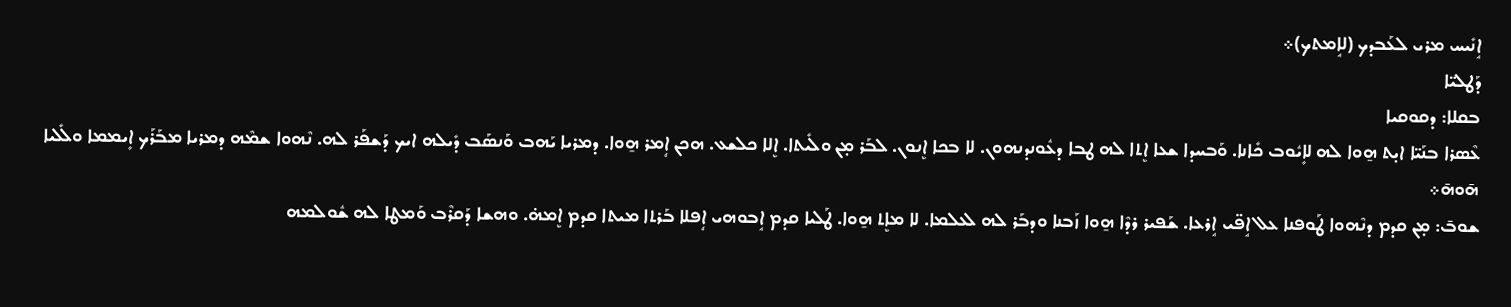ܐܱܢܺܝܚ ܡܪܝ ܠܥܰܒܕܟ (ܠܐܱܡܬܟ)܀
ܕܰܛܠܝ̈ܐ
ܒܩܠܐ: ܕܩܘܩܝܐ
ܥܶܣܪܐ ܒܢܰܝ̈ܐ ܐܝ̣ܬ ܗ̱ܘܐ ܠܗ ܠܐܻܝܽܘܒ ܟܺܐܢܐ. ܘܰܒܚܕܐ ܫܥܐ ܐܷܬܐ ܠܗ ܛܒܐ ܕܥܽܘܢܕܢܗܘܢ. ܠܐ ܒܟܐ ܐܷܢܘܢ. ܠܒܰܪ ܡ̣ܢ ܘܠܺܝܬܐ. ܐܷܠܐ ܟܠܫܥ. ܗܟܢ ܐܴܡܪ ܗ̱ܘܐ. ܕܡܪܝܐ ܝܰܗܒ ܘܰܢܣܰܒ ܕܺܝܠܗ ܐܝܟ ܕܰܫܦܰܪ ܠܗ. ܢܶܗܘܐ ܫܡܶܗ ܕܡܪܝܐ ܡܒܰܪܰܟ ܐܻܝܡܡܐ ܘܠܺܠܝܐ ܗ̄ܘܗ̄܀
ܫܘܒ̄: ܡ̣ܢ ܩܕܡ ܕܢܶܗܘܐ ܛܰܘܦܢܐ ܥܠ ܐܱܦ̈ܝ ܐܱܪܥܐ. ܫܰܦܝܪ ܪܕܶܐ ܗ̱ܘܐ ܙܰܒܢܐ ܘܕܒܰܪ ܠܗ ܠܥܠܡܐ. ܠܐ ܡܐܷܬ ܗ̱ܘܐ. ܛܰܠܝܐ ܩܕܡ ܐܱܒܘܗܝ ܐܴܦܠܐ ܒܰܪܬܐ ܡܝܬܐ ܩܕܡ ܐܷܡܗ̇. ܘܗܫܐ ܕܰܩܪܶܒ ܘܰܡܛܐ ܠܗ ܫܽܘܠܡܗ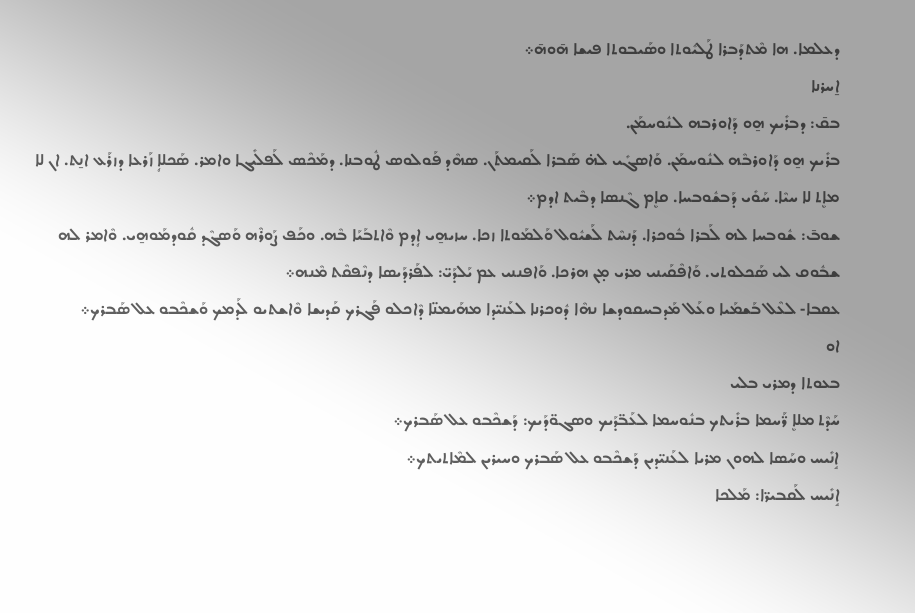ܕܥܠܡܐ. ܗܐ ܡܶܬܕܰܒܪܐ ܛܰܠܝܽܘܬܐ ܘܣܰܝܒܘܬܐ ܦܝܫܐ ܗ̄ܘܗ̄܀
ܐ̱ܚܪܢܐ
ܒܩ̄: ܕܒܪܺܝܟ ܗ̱ܘ ܕܰܐܘܪܒܗ ܠܢܽܘܚܡܰܢ.
ܒܪܺܝܟ ܗ̱ܘ ܕܰܐܘܪܒܶܗ ܠܢܽܘܚܡܰܢ. ܘܰܐܣܓܺܝ ܠܗ̇ ܣܰܒܪܐ ܠܰܩܝܡܬܰܢ. ܣܗܶܕ ܦܰܘܠܘܣ ܛܽܘܒܢܐ. ܕܡܰܟܶܣ ܠܰܦܠܺܝܓܐ ܘܐܡܪ. ܣܰܟܠܐܴ ܙܰܪܥܐ ܕܙܪܰܥ ܐܢ̱ܬ. ܐܢ ܠܐ ܡܐܷܬ ܠܐ ܚܝܶܐ. ܚܰܘܺܝ ܕܰܒܫܽܘܒܚܐ. ܩܐܷܡ ܓܶܢܣܐ ܕܒܶܝܬ ܐܕܡ܀
ܫܘܒ̄: ܫܽܘܒܚܐ ܠܗ ܠܰܒܪܐ ܒܽܘܟܪܐ. ܕܰܢܚܶܬ ܠܰܫܝܽܘܠ ܘܰܠܡܰܘܬܐ ܙܟܐ. ܚܙܝܗ̱ܝ ܐܴܕܡ ܘܶܐܬܒܰܝܰܐ ܒܶܗ. ܘܟܰܦ ܨܰܘܪܶܗ ܘܰܣܓܶܕ ܩܽܘܕܡܰܘܗ̱ܝ. ܘܶܐܡܪ ܠܗ ܫܒܽܘܩ ܠܝ ܣܰܟܠܘܬܝ. ܘܰܐܦܶܩܰܝܢܝ ܡܪܝ ܡ̣ܢ ܗܪܟܐ. ܘܰܐܦܢܢܝ ܥܡ ܝܰܠܕܰܝ̈: ܠܦܰܪܕܰܝܣܐ ܕܢܶܦܩܶܬ ܡܶܢܗ܀
ܥܩܒܐ- ܠܥܶܠ ܒܰܫܡܰܝܐ ܘܥܰܠ ܡܰܕܒܚܩܘܕܫܐ ܢܗܶܐ ܕܽܘܟܪܢܐ ܠܥܰܢܝ̈ܕܐ ܡܗܰܝܡܢ̈ܐ ܕܶܐܟܠܘ ܦܰܓܪܟ ܩܰܕܝܫܐ ܘܶܐܫܬܝܘ ܠܰܕܡܟ ܘܰܫܟܶܒܘ ܥܠ ܣܰܒܪܟ܀
ܐܘ
ܒܥܘܬܐ ܕܡܪܝ ܒܠܝ
ܚܰܕܶܬ ܡܠܐܷ ܪ̈ܰܚܡܐ ܒܪܺܝܬܟ ܒܢܽܘܚܡܐ ܠܥܰܒ̈ܕܰܝܟ ܘܣܓܘ̈ܕܰܝܟ: ܕܰܫܟܶܒܘ ܥܠ ܣܰܒܪܟ܀
ܐܱܢܺܝܚ ܘܚܰܣܐ ܠܗܘܢ ܡܪܝܐ ܠܥܰܢܝ̈ܕܝܢ ܕܰܫܟܶܒܘ ܥܠ ܣܰܒܪܟ ܘܚܝܪܝܢ ܠܡܶܐܬܝܬܟ܀
ܐܱܢܺܝܚ ܠܰܩܒܝܪ̈ܐ: ܡܰܠܟܐ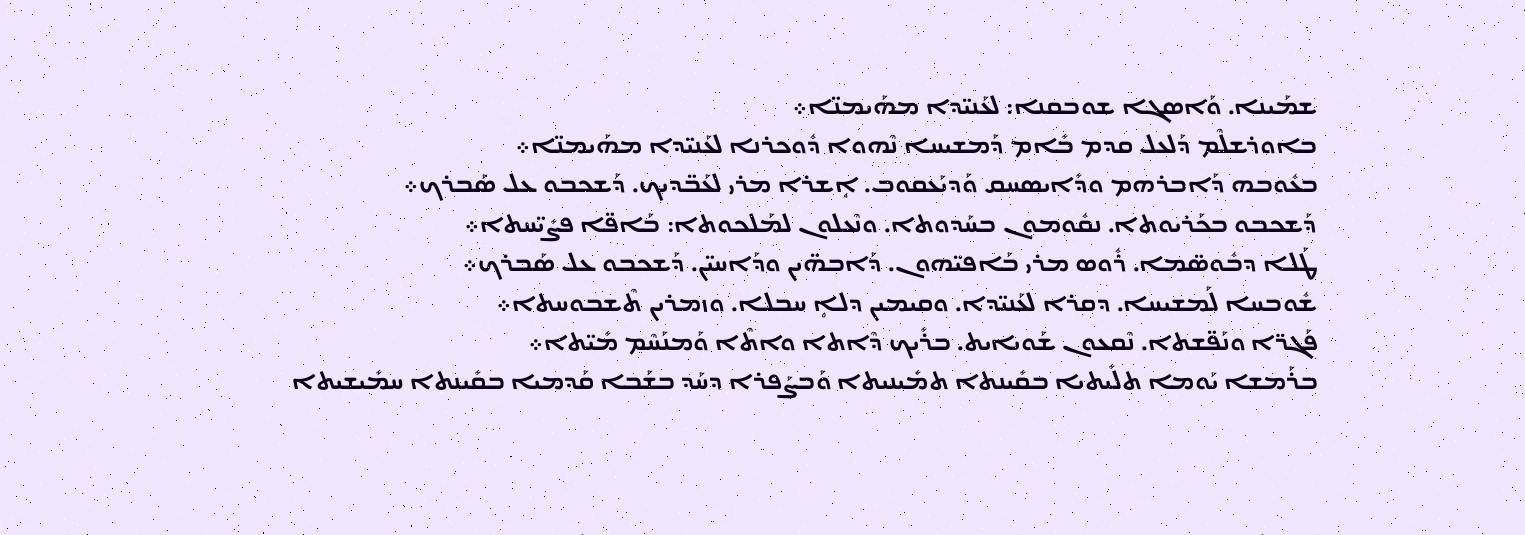ܫܡܰܝܢܐ. ܘܰܐܣܓܐ ܫܘܒܩܢܐ: ܠܥܰܢܝ̈ܕܐ ܡܗܰܝܡܢ̈ܐ܀
ܒܐܘܪܫܠܶܡ ܕܰܠܥܠ ܩܕܡ ܒܺܐܡ ܕܰܡܫܝܚܐ ܢܶܗܘܐ ܕܽܘܟܪܢܐ ܠܥܰܢܝ̈ܕܐ ܡܗܰܝܡܢ̈ܐ܀
ܒܥܽܘܒܗ ܕܰܐܒܪܗܡ ܘܕܺܐܝܣܚܩ ܘܰܕܝܰܥܩܘܒ. ܐܱܫܪܐ ܡܪܝ ܠܥܰܒ̈ܕܝܟ. ܕܰܫܟܒܘ ܥܠ ܣܰܒܪܟ܀
ܕܰܫܟܒܘ ܒܟܰܪܝܘܬܐ. ܢܩܽܘܡܘܢ ܒܚܰܕܘܬܐ. ܘܢܶܥܠܘܢ ܠܡܰܠܟܘܬܐ: ܒܰܐܦ̈ܐ ܦܨܺܝ̈ܚܬܐ܀
ܛܰܠܐ ܕܒܽܘܣ̈ܡܐ. ܪܽܘܣ ܡܪܝ ܒܰܐܦܝ̈ܗܘܢ. ܕܰܐܒܗ̈ܝܢ ܘܕܰܐܚܝ̈ܢ. ܕܰܫܟܒܘ ܥܠ ܣܰܒܪܟ܀
ܫܽܘܒܚܐ ܠܰܡܫܝܚܐ. ܕܩܪܐ ܠܥܰܢܝ̈ܕܐ. ܘܩܝܡܝܢ ܕܠܐܴ ܚܒܠܐ. ܘܙܡܪܝܢ ܬܶܫܒܘܚܬܐ܀
ܦܰܓܪ̈ܐ ܘܢܰܦ̈ܫܬܐ. ܢܶܩܥܘܢ ܫܰܘܝܐܝܬ. ܒܪܺܝܟ ܕܶܐܬܐ ܘܐܬܶܐ ܘܰܡܢܰܚܶܡ ܡܺܝ̈ܬܐ܀
ܒܪܰܡܫܐ ܝܰܘܡܐ ܬܠܺܝܬܝܐ ܒܩܺܝܢܬܐ ܬܡܺܝܢܝܬܐ ܘܰܒܨܰܦܪܐ ܕܚܰܕ ܒܫܰܒܐ ܩܰܕܡܝܐ ܒܩܺܝܢܬܐ ܚܡܺܝܫܝܬܐ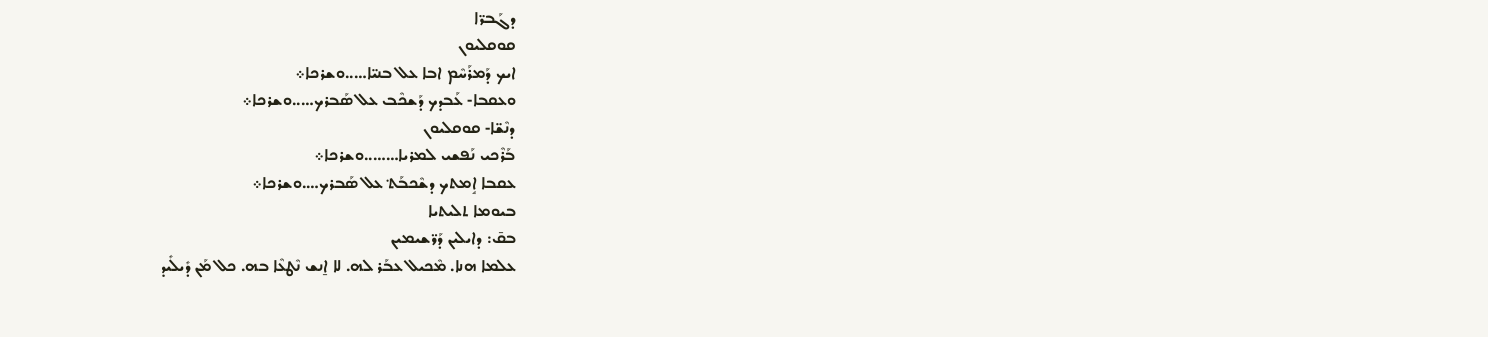ܕܓܰܒܪ̈ܐ
ܩܘܩܠܝܘܢ
ܐܝܟ ܕܰܡܪܰܚܶܡ ܐܒܐ ܥܠ ܒܢܝ̈ܐ…..ܘܫܪܟܐ܀
ܘܥܩܒܐ- ܥܰܒܕܟ ܕܰܫܟܶܒ ܥܠ ܣܰܒܪܟ…..ܘܫܪܟܐ܀
ܕܢܶܫ̈ܐ- ܩܘܩܠܝܘܢ
ܒܰܪܶܟܝ ܢܰܦܫܝ ܠܡܪܝܐ……..ܘܫܪܟܐ܀
ܥܩܒܐ ܐܱܡܬܟ ܕܫܶܟܒܰܬ݀ ܥܠ ܣܰܒܪܟ….ܘܫܪܟܐ܀
ܒܝܘܡܐ ܬܠܝܬܝܐ
ܒܩ̄: ܕܐܝܠܝܢ ܕܰܪ̈ܫܝܡܝܢ
ܥܠܡܐ ܗܢܐ. ܡܶܟܝܠ ܥܒܰܪ ܠܗ. ܠܐ ܐ̱ܢܫ ܢܶܛܥܶܐ ܒܗ. ܟܠ ܡܰܢ ܕܺܝܠܺܝܕ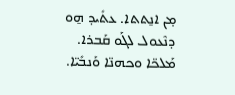ܡ̣ܢ ܐܢ̱ܬܬܐ. ܥܬܺܝܕ ܗ̱ܘ ܕܢܶܥܘܠ ܠܓܰܘ ܩܰܒܪܐ. ܡܰܠܟ̈ܐ ܘܟܗܢ̈ܐ ܘܰܢܒܺܝ̈ܐ.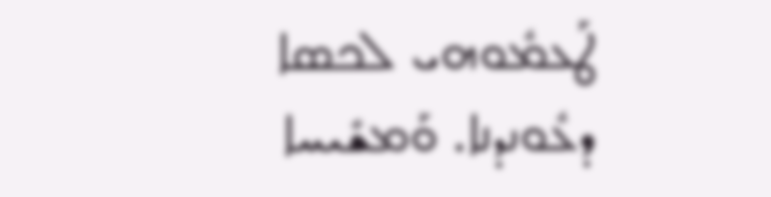ܛܰܥܡܽܘܗܝ ܠܟܣܐ ܕܥܽܘܢܕܢܐ. ܘܰܡܫܺܝܚܐ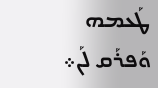ܛܰܥܡܗ ܘܰܦܪܰܩ ܠܰܢ܀